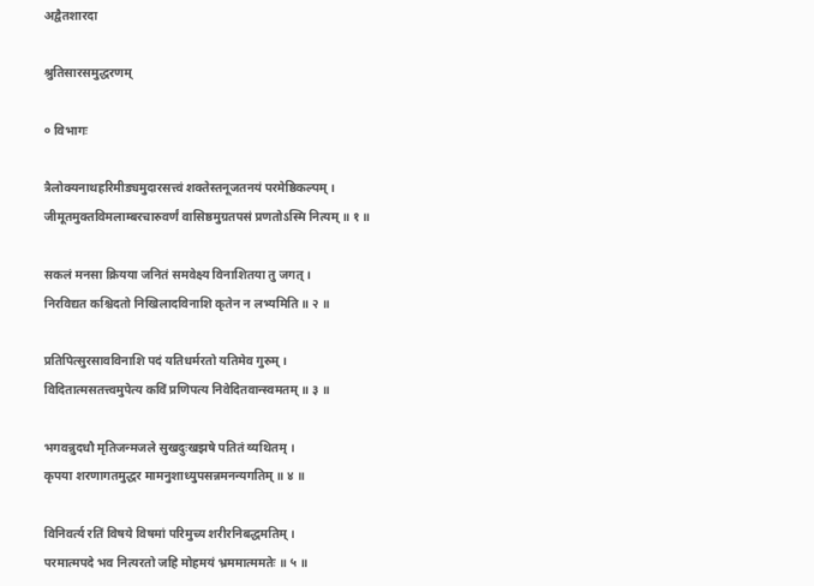अद्वैतशारदा

श्रुतिसारसमुद्धरणम्

० विभागः

त्रैलोक्यनाथहरिमीड्यमुदारसत्त्वं शक्तेस्तनूजतनयं परमेष्ठिकल्पम् ।
जीमूतमुक्तविमलाम्बरचारुवर्णं वासिष्ठमुग्रतपसं प्रणतोऽस्मि नित्यम् ॥ १ ॥

सकलं मनसा क्रियया जनितं समवेक्ष्य विनाशितया तु जगत् ।
निरविद्यत कश्चिदतो निखिलादविनाशि कृतेन न लभ्यमिति ॥ २ ॥

प्रतिपित्सुरसावविनाशि पदं यतिधर्मरतो यतिमेव गुरुम् ।
विदितात्मसतत्त्वमुपेत्य कविं प्रणिपत्य निवेदितवान्स्वमतम् ॥ ३ ॥

भगवन्नुदधौ मृतिजन्मजले सुखदुःखझषे पतितं व्यथितम् ।
कृपया शरणागतमुद्धर मामनुशाध्युपसन्नमनन्यगतिम् ॥ ४ ॥

विनिवर्त्य रतिं विषये विषमां परिमुच्य शरीरनिबद्धमतिम् ।
परमात्मपदे भव नित्यरतो जहि मोहमयं भ्रममात्ममतेः ॥ ५ ॥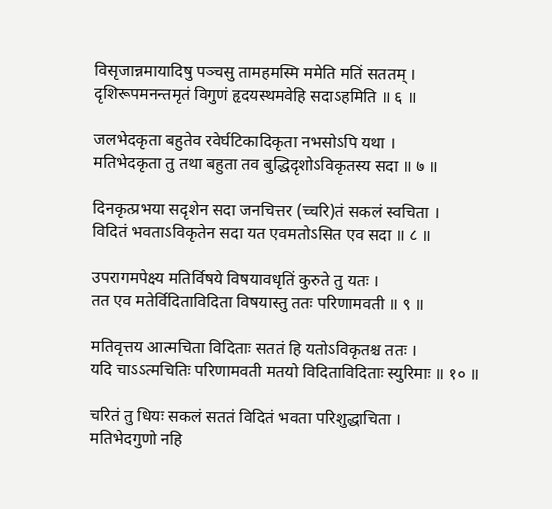विसृजान्नमायादिषु पञ्चसु तामहमस्मि ममेति मतिं सततम् ।
दृशिरूपमनन्तमृतं विगुणं हृदयस्थमवेहि सदाऽहमिति ॥ ६ ॥

जलभेदकृता बहुतेव रवेर्घटिकादिकृता नभसोऽपि यथा ।
मतिभेदकृता तु तथा बहुता तव बुद्धिदृशोऽविकृतस्य सदा ॥ ७ ॥

दिनकृत्प्रभया सदृशेन सदा जनचित्तर (च्चरि)तं सकलं स्वचिता ।
विदितं भवताऽविकृतेन सदा यत एवमतोऽसित एव सदा ॥ ८ ॥

उपरागमपेक्ष्य मतिर्विषये विषयावधृतिं कुरुते तु यतः ।
तत एव मतेर्विदिताविदिता विषयास्तु ततः परिणामवती ॥ ९ ॥

मतिवृत्तय आत्मचिता विदिताः सततं हि यतोऽविकृतश्च ततः ।
यदि चाऽऽत्मचितिः परिणामवती मतयो विदिताविदिताः स्युरिमाः ॥ १० ॥

चरितं तु धियः सकलं सततं विदितं भवता परिशुद्धाचिता ।
मतिभेदगुणो नहि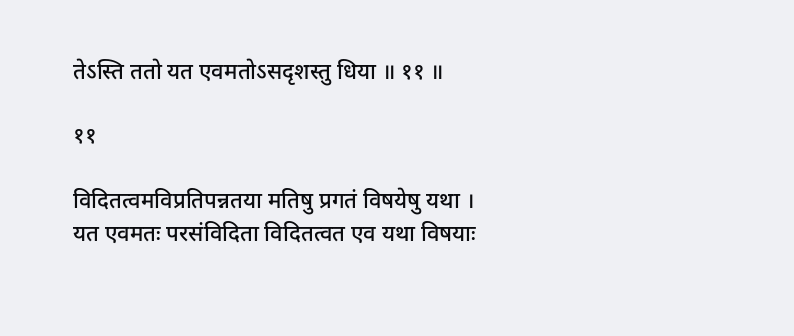तेऽस्ति ततो यत एवमतोऽसदृशस्तु धिया ॥ ११ ॥

११

विदितत्वमविप्रतिपन्नतया मतिषु प्रगतं विषयेषु यथा ।
यत एवमतः परसंविदिता विदितत्वत एव यथा विषयाः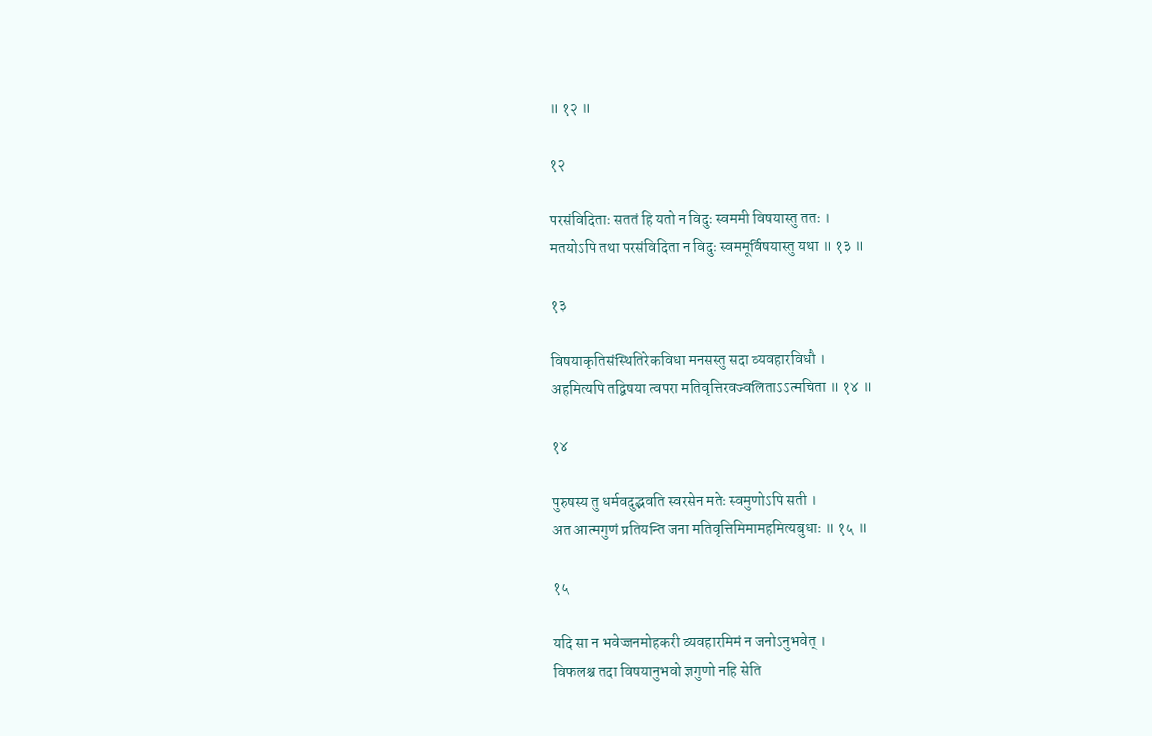॥ १२ ॥

१२

परसंविदिताः सततं हि यतो न विदुः स्वममी विषयास्तु ततः ।
मतयोऽपि तथा परसंविदिता न विदुः स्वममूर्विषयास्तु यथा ॥ १३ ॥

१३

विषयाकृतिसंस्थितिरेकविधा मनसस्तु सदा व्यवहारविधौ ।
अहमित्यपि तद्विषया त्वपरा मतिवृत्तिरवज्वलिताऽऽत्मचिता ॥ १४ ॥

१४

पुरुषस्य तु धर्मवदुद्भवति स्वरसेन मतेः स्वमुणोऽपि सती ।
अत आत्मगुणं प्रतियन्ति जना मतिवृत्तिमिमामहमित्यबुधाः ॥ १५ ॥

१५

यदि सा न भवेज्जनमोहकरी व्यवहारमिमं न जनोऽनुभवेत् ।
विफलश्च तदा विषयानुभवो ज्ञगुणो नहि सेति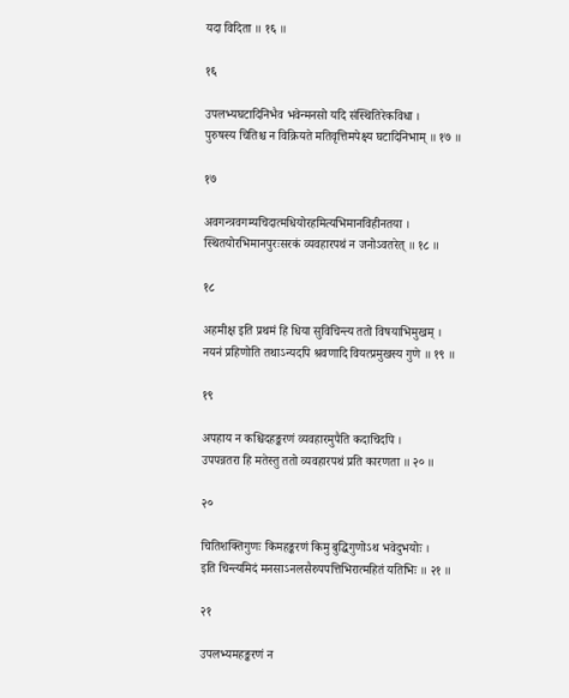यदा विदिता ॥ १६ ॥

१६

उपलभ्यघटादिनिभैव भवेन्मनसो यदि संस्थितिरेकविधा ।
पुरुषस्य चितिश्च न विक्रियते मतिवृत्तिमपेक्ष्य घटादिनिभाम् ॥ १७ ॥

१७

अवगन्त्रवगम्यचिदात्मधियोरहमित्यभिमानविहीनतया ।
स्थितयोरभिमानपुरःसरकं व्यवहारपथं न जनोऽवतरेत् ॥ १८ ॥

१८

अहमीक्ष इति प्रथमं हि धिया सुविचिन्त्य ततो विषयाभिमुखम् ।
नयनं प्रहिणोति तथाऽन्यदपि श्रवणादि वियत्प्रमुखस्य गुणे ॥ १९ ॥

१९

अपहाय न कश्चिदहङ्करणं व्यवहारमुपैति कदाचिदपि ।
उपपन्नतरा हि मतेस्तु ततो व्यवहारपथं प्रति कारणता ॥ २० ॥

२०

चितिशक्तिगुणः किमहङ्करणं किमु बुद्धिगुणोऽथ भवेदुभयोः ।
इति चिन्त्यमिदं मनसाऽनलसैरुपपत्तिभिरात्महितं यतिभिः ॥ २१ ॥

२१

उपलभ्यमहङ्करणं न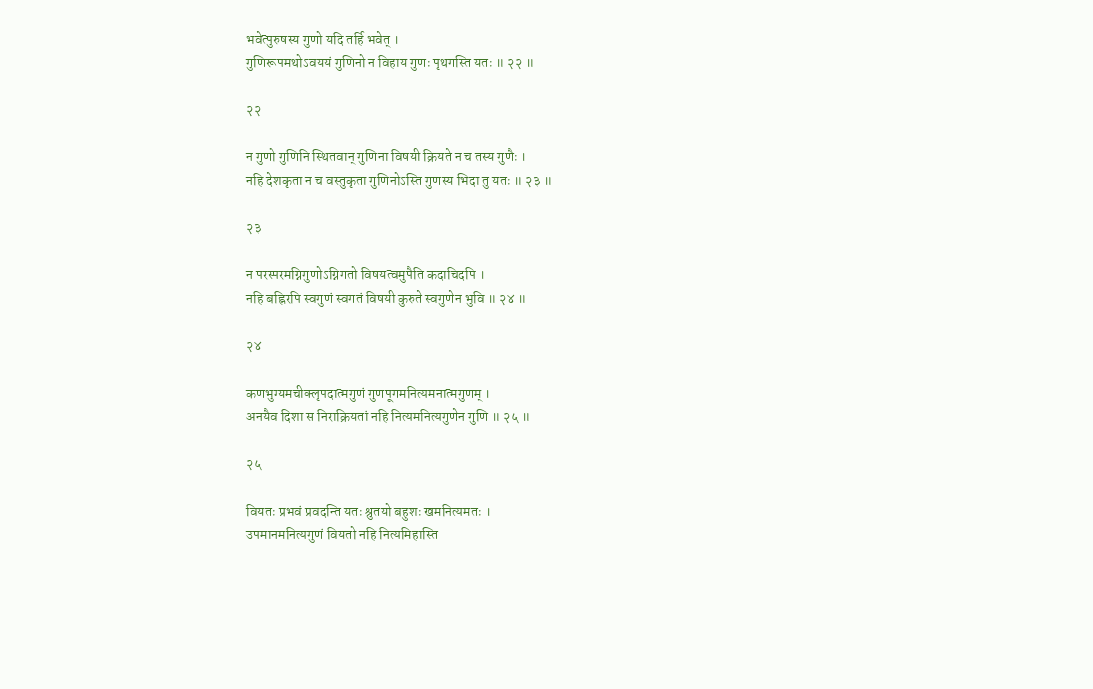भवेत्पुरुषस्य गुणो यदि तर्हि भवेत् ।
गुणिरूपमथोऽवययं गुणिनो न विहाय गुणः पृथगस्ति यतः ॥ २२ ॥

२२

न गुणो गुणिनि स्थितवान् गुणिना विषयी क्रियते न च तस्य गुणैः ।
नहि देशकृता न च वस्तुकृता गुणिनोऽस्ति गुणस्य भिदा तु यतः ॥ २३ ॥

२३

न परस्परमग्निगुणोऽग्निगतो विषयत्वमुपैति कदाचिदपि ।
नहि बह्निरपि स्वगुणं स्वगतं विषयी कुरुते स्वगुणेन भुवि ॥ २४ ॥

२४

कणभुग्यमचीक्लृपदात्मगुणं गुणपूगमनित्यमनात्मगुणम् ।
अनयैव दिशा स निराक्रियतां नहि नित्यमनित्यगुणेन गुणि ॥ २५ ॥

२५

वियतः प्रभवं प्रवदन्ति यतः श्रुतयो बहुशः खमनित्यमतः ।
उपमानमनित्यगुणं वियतो नहि नित्यमिहास्ति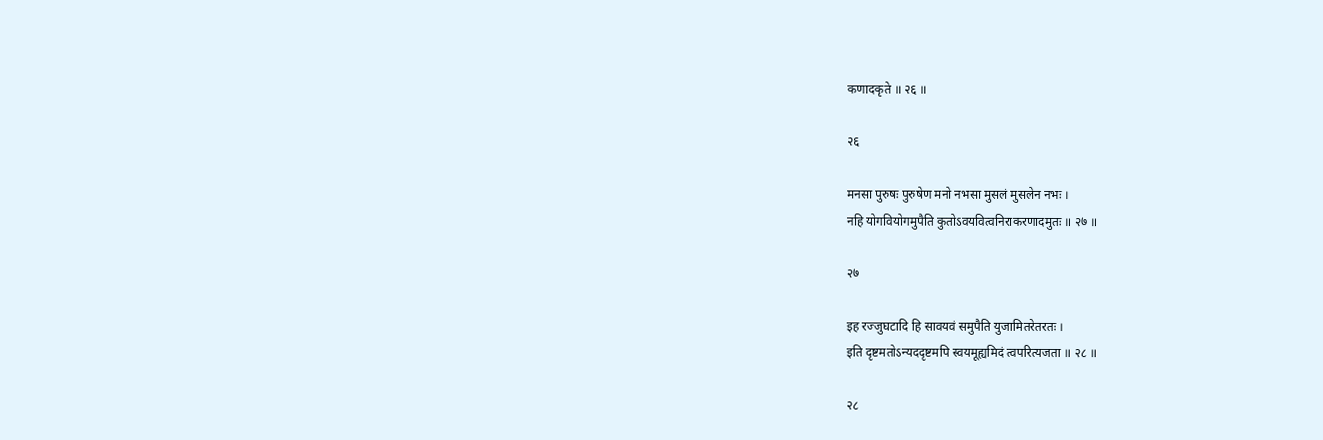कणादकृते ॥ २६ ॥

२६

मनसा पुरुषः पुरुषेण मनो नभसा मुसलं मुसलेन नभः ।
नहि योगवियोगमुपैति कुतोऽवयवित्वनिराकरणादमुतः ॥ २७ ॥

२७

इह रज्जुघटादि हि सावयवं समुपैति युजामितरेतरतः ।
इति दृष्टमतोऽन्यददृष्टमपि स्वयमूह्यमिदं त्वपरित्यजता ॥ २८ ॥

२८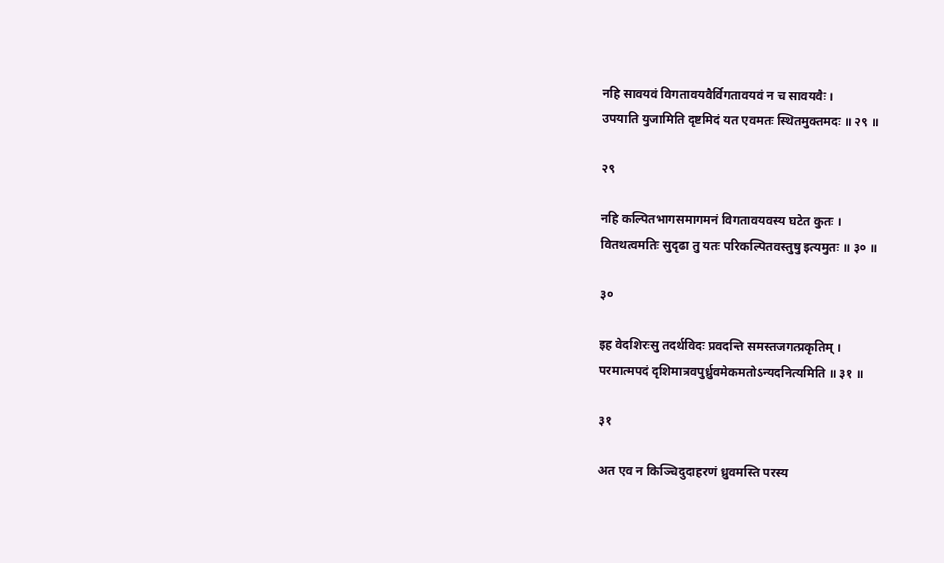नहि सावयवं विगतावयवैर्विगतावयवं न च सावयवैः ।
उपयाति युजामिति दृष्टमिदं यत एवमतः स्थितमुक्तमदः ॥ २९ ॥

२९

नहि कल्पितभागसमागमनं विगतावयवस्य घटेत कुतः ।
वितथत्वमतिः सुदृढा तु यतः परिकल्पितवस्तुषु इत्यमुतः ॥ ३० ॥

३०

इह वेदशिरःसु तदर्थविदः प्रवदन्ति समस्तजगत्प्रकृतिम् ।
परमात्मपदं दृशिमात्रवपुर्ध्रुवमेकमतोऽन्यदनित्यमिति ॥ ३१ ॥

३१

अत एव न किञ्चिदुदाहरणं ध्रुवमस्ति परस्य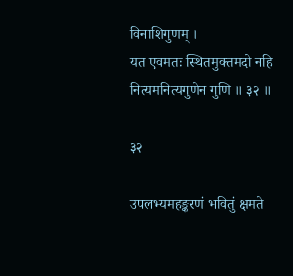विनाशिगुणम् ।
यत एवमतः स्थितमुक्तमदो नहि नित्यमनित्यगुणेन गुणि ॥ ३२ ॥

३२

उपलभ्यमहङ्करणं भवितुं क्षमते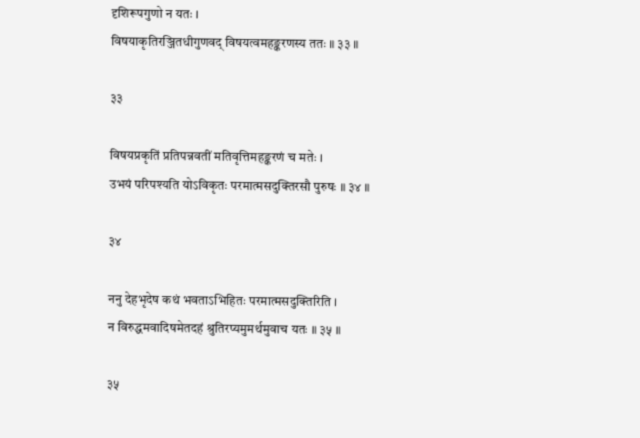दृशिरूपगुणो न यतः ।
विषयाकृतिरञ्जितधीगुणवद् विषयत्वमहङ्करणस्य ततः ॥ ३३ ॥

३३

विषयप्रकृतिं प्रतिपन्नवतीं मतिवृत्तिमहङ्करणं च मतेः ।
उभयं परिपश्यति योऽविकृतः परमात्मसदुक्तिरसौ पुरुषः ॥ ३४ ॥

३४

ननु देहभृदेष कथं भवताऽभिहितः परमात्मसदुक्तिरिति ।
न विरुद्धमवादिषमेतदहं श्रुतिरप्यमुमर्थमुवाच यतः ॥ ३५ ॥

३५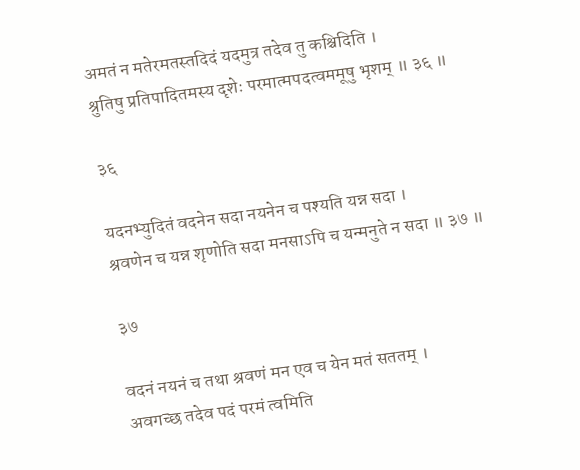अमतं न मतेरमतस्तदिदं यदमुत्र तदेव तु कश्चिदिति ।
श्रुतिषु प्रतिपादितमस्य दृशेः परमात्मपदत्वममूषु भृशम् ॥ ३६ ॥

३६

यदनभ्युदितं वदनेन सदा नयनेन च पश्यति यन्न सदा ।
श्रवणेन च यन्न शृणोति सदा मनसाऽपि च यन्मनुते न सदा ॥ ३७ ॥

३७

वदनं नयनं च तथा श्रवणं मन एव च येन मतं सततम् ।
अवगच्छ तदेव पदं परमं त्वमिति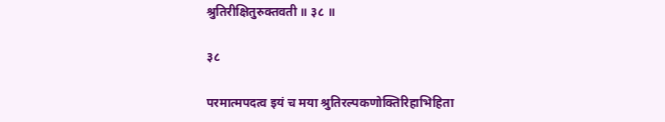श्रुतिरीक्षितुरुक्तवती ॥ ३८ ॥

३८

परमात्मपदत्व इयं च मया श्रुतिरल्पकणोक्तिरिहाभिहिता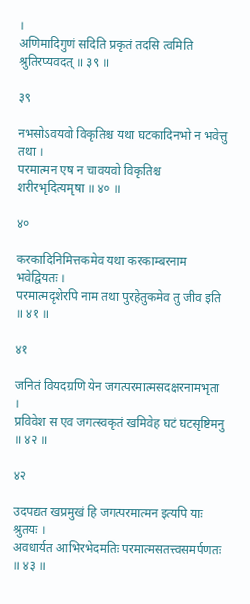।
अणिमादिगुणं सदिति प्रकृतं तदसि त्वमिति श्रुतिरप्यवदत् ॥ ३९ ॥

३९

नभसोऽवयवो विकृतिश्च यथा घटकादिनभो न भवेत्तु तथा ।
परमात्मन एष न चावयवो विकृतिश्च शरीरभृदित्यमृषा ॥ ४० ॥

४०

करकादिनिमित्तकमेव यथा करकाम्बरनाम भवेद्वियतः ।
परमात्मदृशेरपि नाम तथा पुरहेतुकमेव तु जीव इति ॥ ४१ ॥

४१

जनितं वियदग्रणि येन जगत्परमात्मसदक्षरनामभृता ।
प्रविवेश स एव जगत्स्वकृतं खमिवेह घटं घटसृष्टिमनु ॥ ४२ ॥

४२

उदपद्यत खप्रमुखं हि जगत्परमात्मन इत्यपि याः श्रुतयः ।
अवधार्यत आभिरभेदमतिः परमात्मसतत्त्वसमर्पणतः ॥ ४३ ॥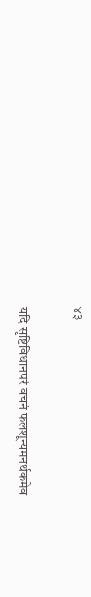४३

यदि सृष्टिविधानपरं वचनं फलशून्यमनर्थकमेव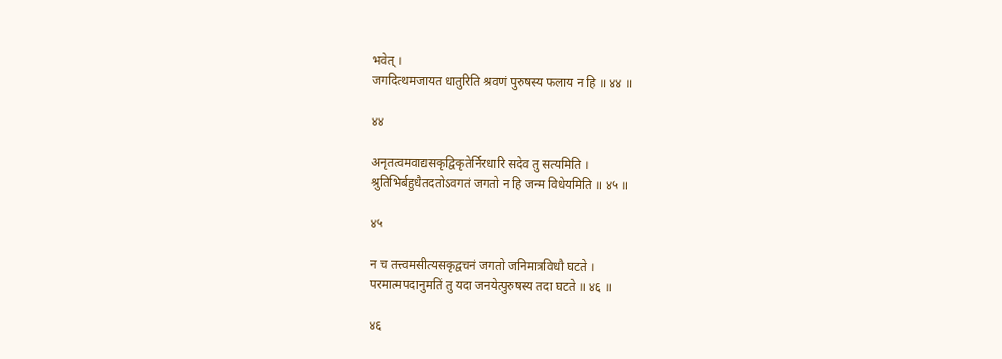भवेत् ।
जगदित्थमजायत धातुरिति श्रवणं पुरुषस्य फलाय न हि ॥ ४४ ॥

४४

अनृतत्वमवाद्यसकृद्विकृतेर्निरधारि सदेव तु सत्यमिति ।
श्रुतिभिर्बहुधैतदतोऽवगतं जगतो न हि जन्म विधेयमिति ॥ ४५ ॥

४५

न च तत्त्वमसीत्यसकृद्वचनं जगतो जनिमात्रविधौ घटते ।
परमात्मपदानुमतिं तु यदा जनयेत्पुरुषस्य तदा घटते ॥ ४६ ॥

४६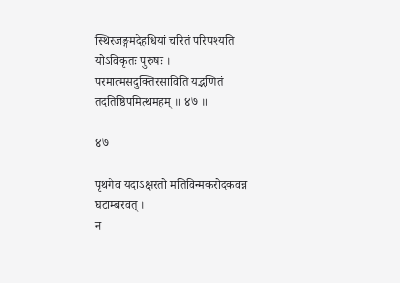स्थिरजङ्गमदेहधियां चरितं परिपश्यति योऽविकृतः पुरुषः ।
परमात्मसदुक्तिरसाविति यद्भणितं तदतिष्ठिपमित्थमहम् ॥ ४७ ॥

४७

पृथगेव यदाऽक्षरतो मतिविन्मकरोदकवन्न घटाम्बरवत् ।
न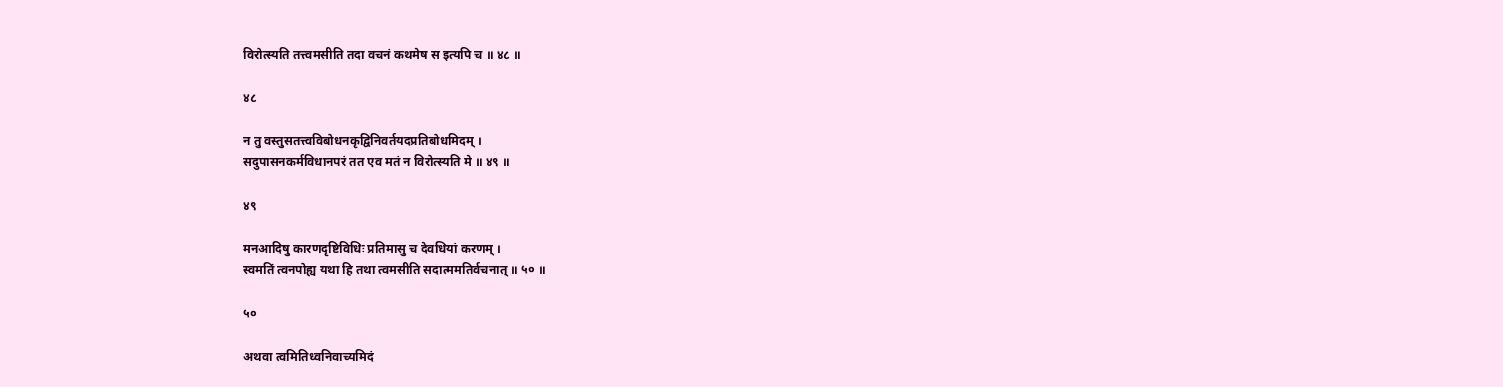विरोत्स्यति तत्त्वमसीति तदा वचनं कथमेष स इत्यपि च ॥ ४८ ॥

४८

न तु वस्तुसतत्त्वविबोधनकृद्विनिवर्तयदप्रतिबोधमिदम् ।
सदुपासनकर्मविधानपरं तत एव मतं न विरोत्स्यति मे ॥ ४९ ॥

४९

मनआदिषु कारणदृष्टिविधिः प्रतिमासु च देवधियां करणम् ।
स्वमतिं त्वनपोह्य यथा हि तथा त्वमसीति सदात्ममतिर्वचनात् ॥ ५० ॥

५०

अथवा त्वमितिध्वनिवाच्यमिदं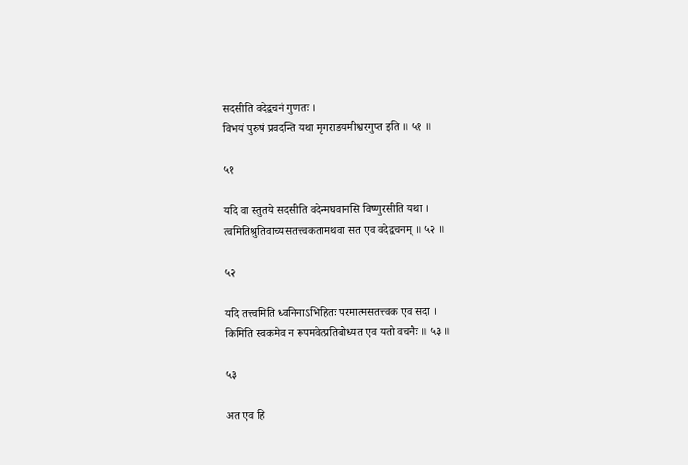सदसीति वदेद्वचनं गुणतः ।
विभयं पुरुषं प्रवदन्ति यथा मृगराडयमीश्वरगुप्त इति ॥ ५१ ॥

५१

यदि वा स्तुतये सदसीति वदेन्मघवानसि विष्णुरसीति यथा ।
त्वमितिश्रुतिवाच्यसतत्त्वकतामथवा सत एव वदेद्वचनम् ॥ ५२ ॥

५२

यदि तत्त्वमिति ध्वनिनाऽभिहितः परमात्मसतत्त्वक एव सदा ।
किमिति स्वकमेव न रूपमवेत्प्रतिबोध्यत एव यतो वचनैः ॥ ५३ ॥

५३

अत एव हि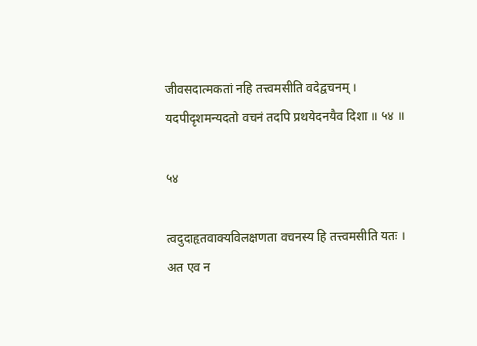जीवसदात्मकतां नहि तत्त्वमसीति वदेद्वचनम् ।
यदपीदृशमन्यदतो वचनं तदपि प्रथयेदनयैव दिशा ॥ ५४ ॥

५४

त्वदुदाहृतवाक्यविलक्षणता वचनस्य हि तत्त्वमसीति यतः ।
अत एव न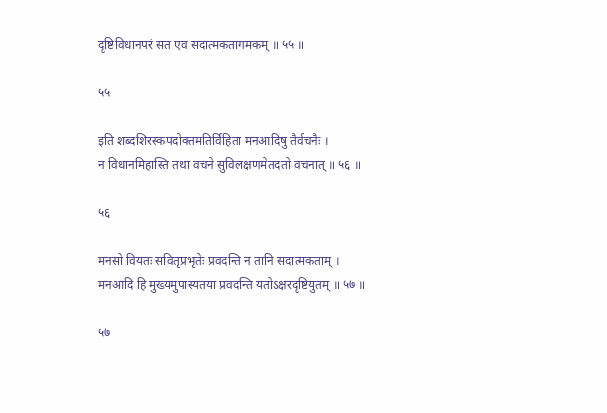दृष्टिविधानपरं सत एव सदात्मकतागमकम् ॥ ५५ ॥

५५

इति शब्दशिरस्कपदोक्तमतिर्विहिता मनआदिषु तैर्वचनैः ।
न विधानमिहास्ति तथा वचने सुविलक्षणमेतदतो वचनात् ॥ ५६ ॥

५६

मनसो वियतः सवितृप्रभृतेः प्रवदन्ति न तानि सदात्मकताम् ।
मनआदि हि मुख्यमुपास्यतया प्रवदन्ति यतोऽक्षरदृष्टियुतम् ॥ ५७ ॥

५७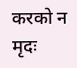करको न मृदः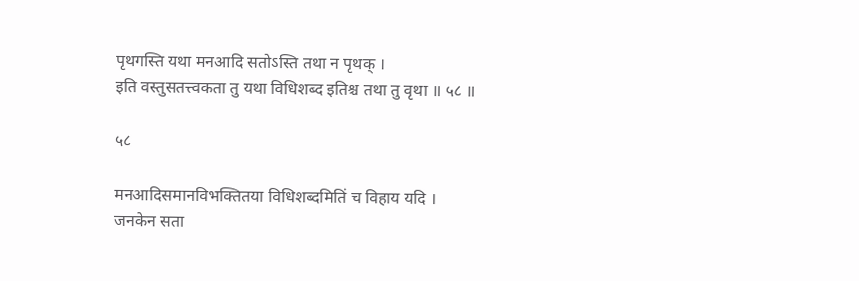पृथगस्ति यथा मनआदि सतोऽस्ति तथा न पृथक् ।
इति वस्तुसतत्त्वकता तु यथा विधिशब्द इतिश्च तथा तु वृथा ॥ ५८ ॥

५८

मनआदिसमानविभक्तितया विधिशब्दमितिं च विहाय यदि ।
जनकेन सता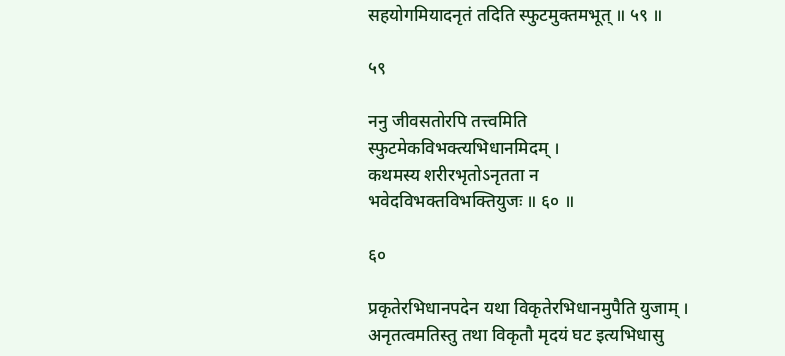सहयोगमियादनृतं तदिति स्फुटमुक्तमभूत् ॥ ५९ ॥

५९

ननु जीवसतोरपि तत्त्वमिति स्फुटमेकविभक्त्यभिधानमिदम् ।
कथमस्य शरीरभृतोऽनृतता न भवेदविभक्तविभक्तियुजः ॥ ६० ॥

६०

प्रकृतेरभिधानपदेन यथा विकृतेरभिधानमुपैति युजाम् ।
अनृतत्वमतिस्तु तथा विकृतौ मृदयं घट इत्यभिधासु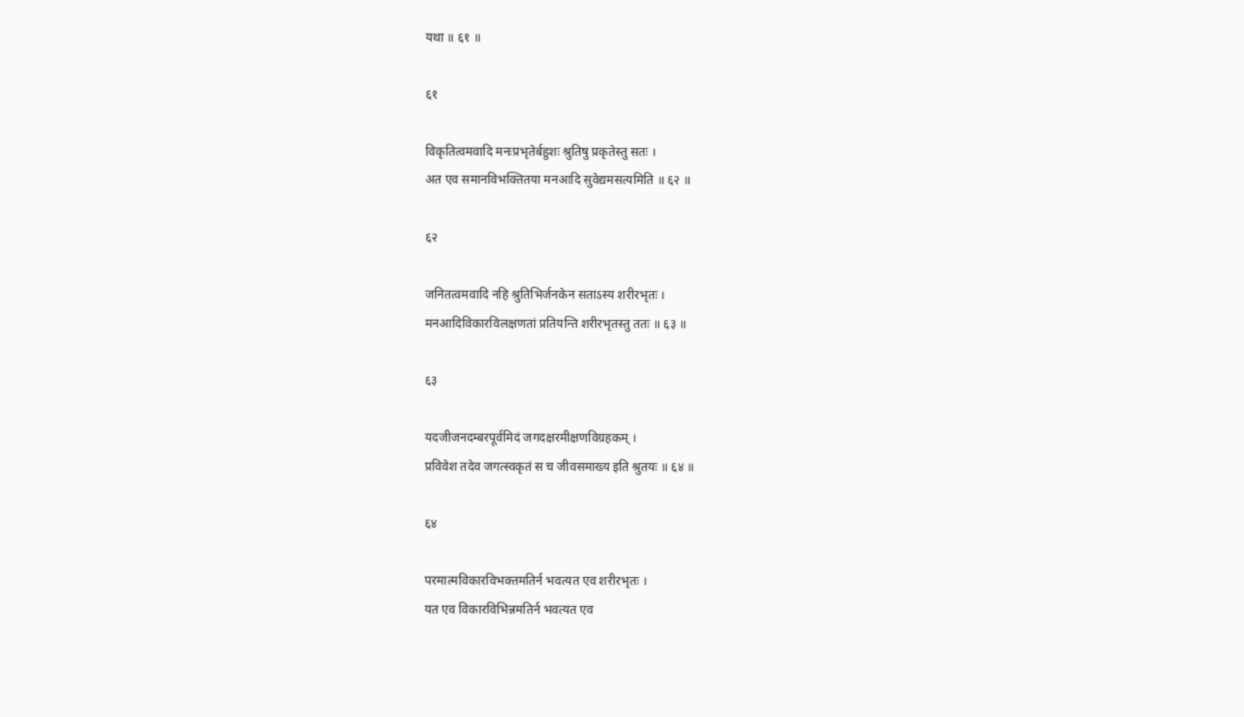यथा ॥ ६१ ॥

६१

विकृतित्वमवादि मनःप्रभृतेर्बहुशः श्रुतिषु प्रकृतेस्तु सतः ।
अत एव समानविभक्तितया मनआदि सुवेद्यमसत्यमिति ॥ ६२ ॥

६२

जनितत्वमवादि नहि श्रुतिभिर्जनकेन सताऽस्य शरीरभृतः ।
मनआदिविकारविलक्षणतां प्रतियन्ति शरीरभृतस्तु ततः ॥ ६३ ॥

६३

यदजीजनदम्बरपूर्वमिदं जगदक्षरमीक्षणविग्रहकम् ।
प्रविवेश तदेव जगत्स्वकृतं स च जीवसमाख्य इति श्रुतयः ॥ ६४ ॥

६४

परमात्मविकारविभक्तमतिर्न भवत्यत एव शरीरभृतः ।
यत एव विकारविभिन्नमतिर्न भवत्यत एव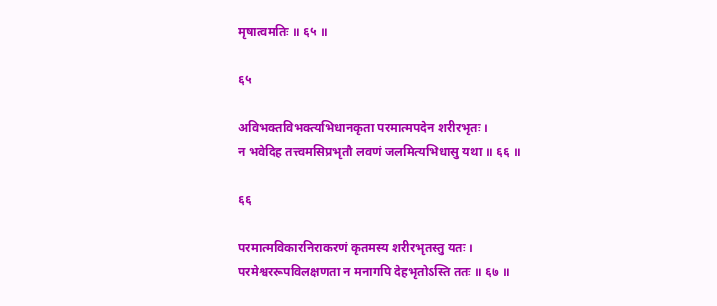मृषात्वमतिः ॥ ६५ ॥

६५

अविभक्तविभक्त्यभिधानकृता परमात्मपदेन शरीरभृतः ।
न भवेदिह तत्त्वमसिप्रभृतौ लवणं जलमित्यभिधासु यथा ॥ ६६ ॥

६६

परमात्मविकारनिराकरणं कृतमस्य शरीरभृतस्तु यतः ।
परमेश्वररूपविलक्षणता न मनागपि देहभृतोऽस्ति ततः ॥ ६७ ॥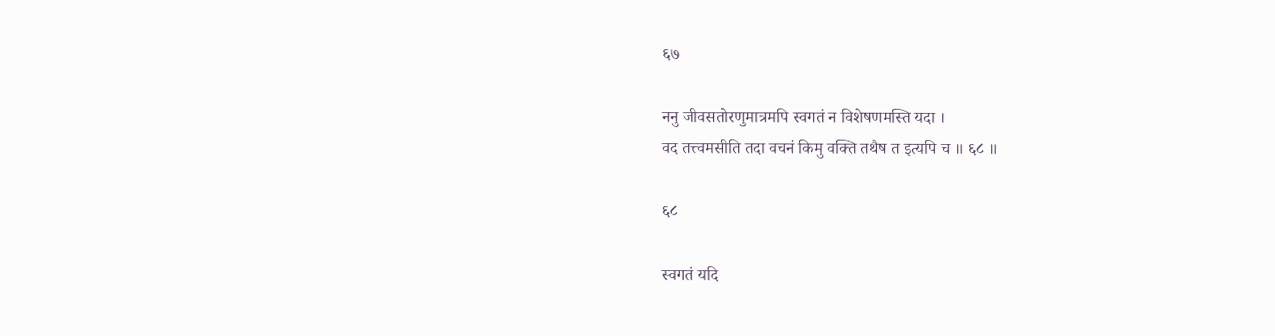६७

ननु जीवसतोरणुमात्रमपि स्वगतं न विशेषणमस्ति यदा ।
वद तत्त्वमसीति तदा वचनं किमु वक्ति तथैष त इत्यपि च ॥ ६८ ॥

६८

स्वगतं यदि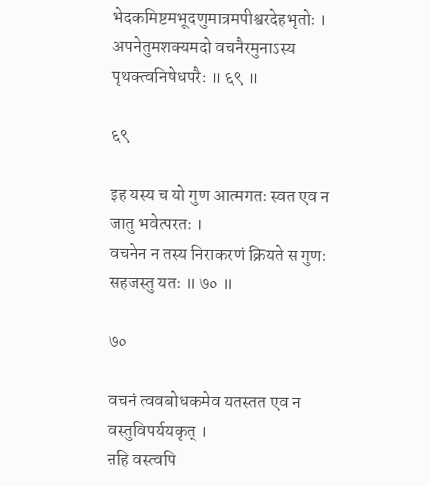भेदकमिष्टमभूदणुमात्रमपीश्वरदेहभृतोः ।
अपनेतुमशक्यमदो वचनैरमुनाऽस्य पृथक्त्वनिषेधपरैः ॥ ६९ ॥

६९

इह यस्य च यो गुण आत्मगतः स्वत एव न जातु भवेत्परतः ।
वचनेन न तस्य निराकरणं क्रियते स गुणः सहजस्तु यतः ॥ ७० ॥

७०

वचनं त्ववबोधकमेव यतस्तत एव न वस्तुविपर्ययकृत् ।
ऩहि वस्त्वपि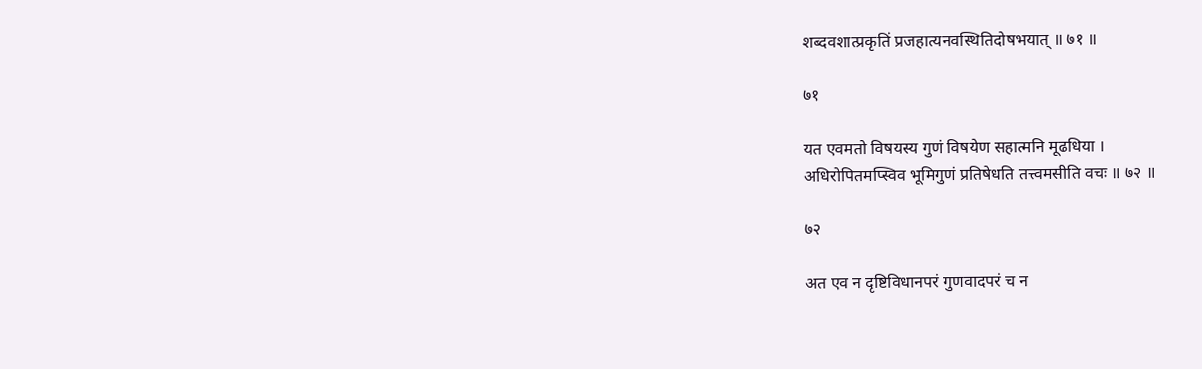शब्दवशात्प्रकृतिं प्रजहात्यनवस्थितिदोषभयात् ॥ ७१ ॥

७१

यत एवमतो विषयस्य गुणं विषयेण सहात्मनि मूढधिया ।
अधिरोपितमप्स्विव भूमिगुणं प्रतिषेधति तत्त्वमसीति वचः ॥ ७२ ॥

७२

अत एव न दृष्टिविधानपरं गुणवादपरं च न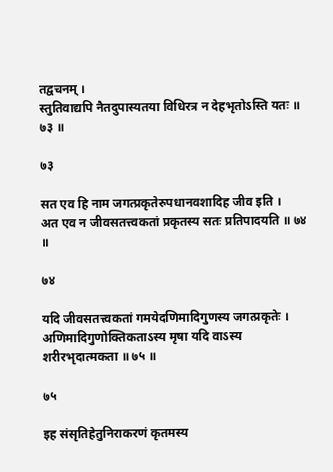तद्वचनम् ।
स्तुतिवाद्यपि नैतदुपास्यतया विधिरत्र न देहभृतोऽस्ति यतः ॥ ७३ ॥

७३

सत एव हि नाम जगत्प्रकृतेरुपधानवशादिह जीव इति ।
अत एव न जीवसतत्त्वकतां प्रकृतस्य सतः प्रतिपादयति ॥ ७४ ॥

७४

यदि जीवसतत्त्वकतां गमयेदणिमादिगुणस्य जगत्प्रकृतेः ।
अणिमादिगुणोक्तिकताऽस्य मृषा यदि वाऽस्य शरीरभृदात्मकता ॥ ७५ ॥

७५

इह संसृतिहेतुनिराकरणं कृतमस्य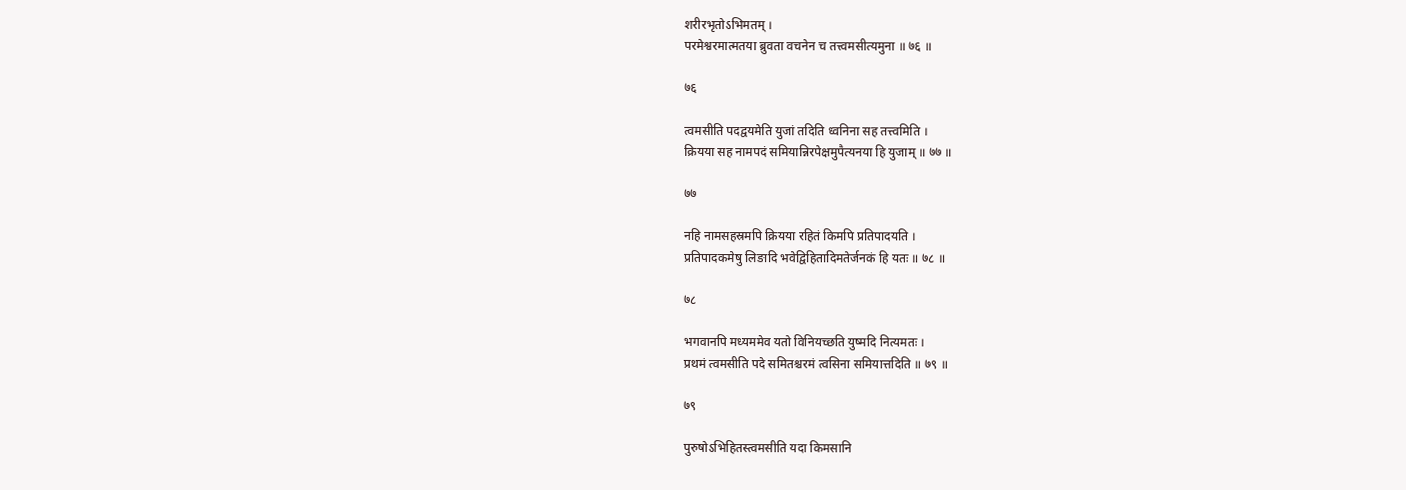शरीरभृतोऽभिमतम् ।
परमेश्वरमात्मतया ब्रुवता वचनेन च तत्त्वमसीत्यमुना ॥ ७६ ॥

७६

त्वमसीति पदद्वयमेति युजां तदिति ध्वनिना सह तत्त्वमिति ।
क्रियया सह नामपदं समियान्निरपेक्षमुपैत्यनया हि युजाम् ॥ ७७ ॥

७७

नहि नामसहस्रमपि क्रियया रहितं किमपि प्रतिपादयति ।
प्रतिपादकमेषु लिङादि भवेद्विहितादिमतेर्जनकं हि यतः ॥ ७८ ॥

७८

भगवानपि मध्यममेव यतो विनियच्छति युष्मदि नित्यमतः ।
प्रथमं त्वमसीति पदे समितश्चरमं त्वसिना समियात्तदिति ॥ ७९ ॥

७९

पुरुषोऽभिहितस्त्वमसीति यदा किमसानि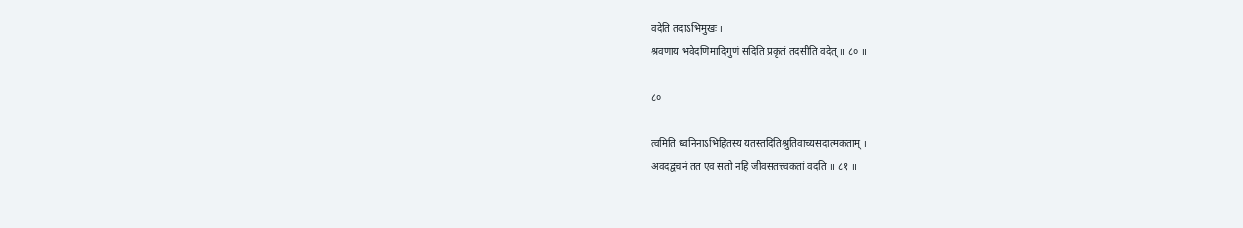वदेति तदाऽभिमुखः ।
श्रवणाय भवेदणिमादिगुणं सदिति प्रकृतं तदसीति वदेत् ॥ ८० ॥

८०

त्वमिति ध्वनिनाऽभिहितस्य यतस्तदितिश्रुतिवाच्यसदात्मकताम् ।
अवदद्वचनं तत एव सतो नहि जीवसतत्त्वकतां वदति ॥ ८१ ॥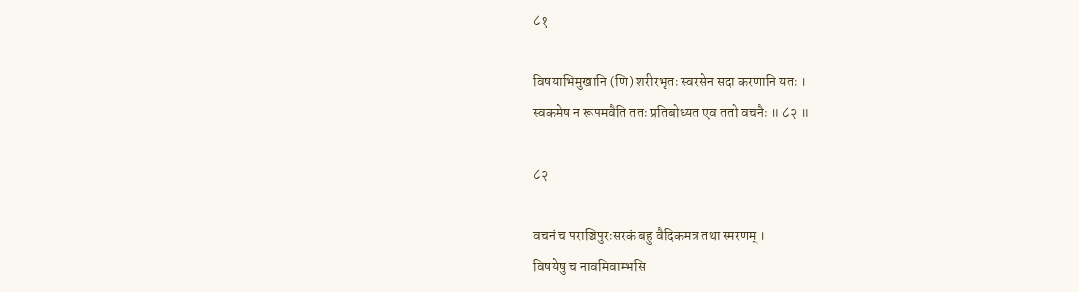८१

विषयाभिमुखानि (णि) शरीरभृतः स्वरसेन सदा करणानि यतः ।
स्वकमेष न रूपमवैति ततः प्रतिबोध्यत एव ततो वचनैः ॥ ८२ ॥

८२

वचनं च पराञ्चिपुरःसरकं बहु वैदिकमत्र तथा स्मरणम् ।
विषयेषु च नावमिवाम्भसि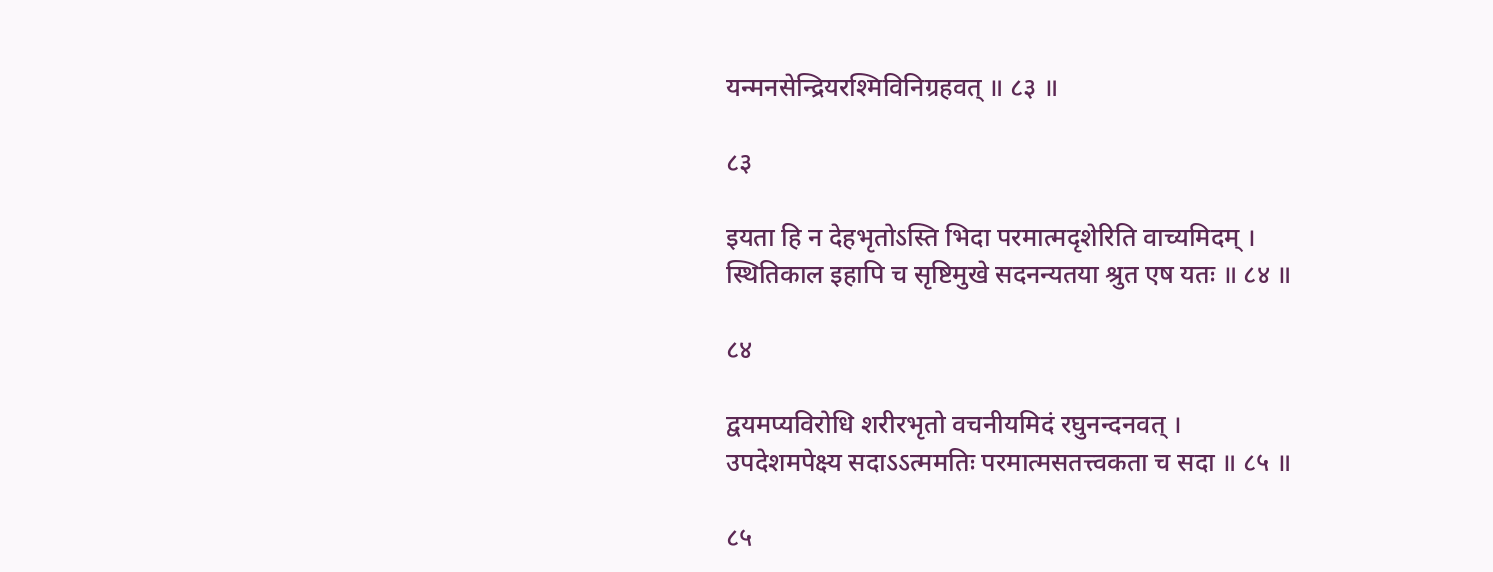यन्मनसेन्द्रियरश्मिविनिग्रहवत् ॥ ८३ ॥

८३

इयता हि न देहभृतोऽस्ति भिदा परमात्मदृशेरिति वाच्यमिदम् ।
स्थितिकाल इहापि च सृष्टिमुखे सदनन्यतया श्रुत एष यतः ॥ ८४ ॥

८४

द्वयमप्यविरोधि शरीरभृतो वचनीयमिदं रघुनन्दनवत् ।
उपदेशमपेक्ष्य सदाऽऽत्ममतिः परमात्मसतत्त्वकता च सदा ॥ ८५ ॥

८५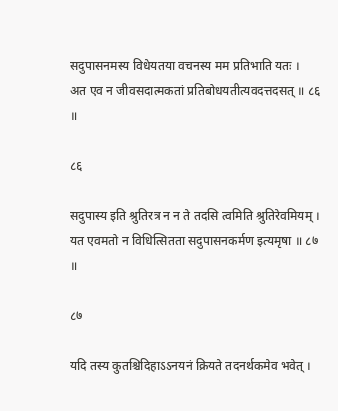सदुपासनमस्य विधेयतया वचनस्य मम प्रतिभाति यतः ।
अत एव न जीवसदात्मकतां प्रतिबोधयतीत्यवदत्तदसत् ॥ ८६ ॥

८६

सदुपास्य इति श्रुतिरत्र न न ते तदसि त्वमिति श्रुतिरेवमियम् ।
यत एवमतो न विधित्सितता सदुपासनकर्मण इत्यमृषा ॥ ८७ ॥

८७

यदि तस्य कुतश्चिदिहाऽऽनयनं क्रियते तदनर्थकमेव भवेत् ।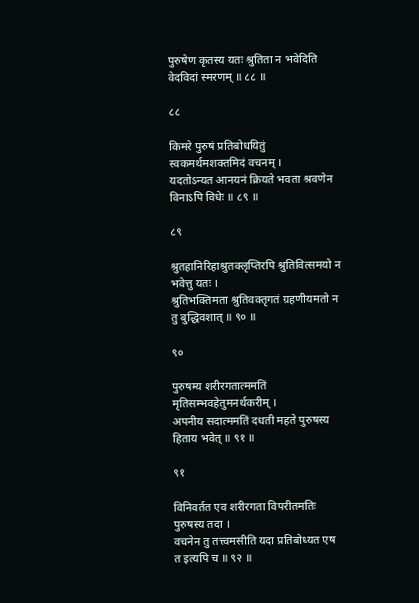पुरुषेण कृतस्य यतः श्रुतिता न भवेदिति वेदविदां स्मरणम् ॥ ८८ ॥

८८

किमरे पुरुषं प्रतिबोधयितुं स्वकमर्थमशक्तमिदं वचनम् ।
यदतोऽन्यत आनयनं क्रियते भवता श्रवणेन विनाऽपि विधेः ॥ ८९ ॥

८९

श्रुतहानिरिहाश्रुतक्लृप्तिरपि श्रुतिवित्समयो न भवेत्तु यतः ।
श्रुतिभक्तिमता श्रुतिवक्तृगतं ग्रहणीयमतो न तु बुद्धिवशात् ॥ ९० ॥

९०

पुरुषम्य शरीरगतात्ममतिं मृतिसम्भवहेतुमनर्थकरीम् ।
अपनीय सदात्ममतिं दधती महते पुरुषस्य हिताय भवेत् ॥ ९१ ॥

९१

विनिवर्तत एव शरीरगता विपरीतमतिः पुरुषस्य तदा ।
वचनेन तु तत्त्वमसीति यदा प्रतिबोध्यत एष त इत्यपि च ॥ ९२ ॥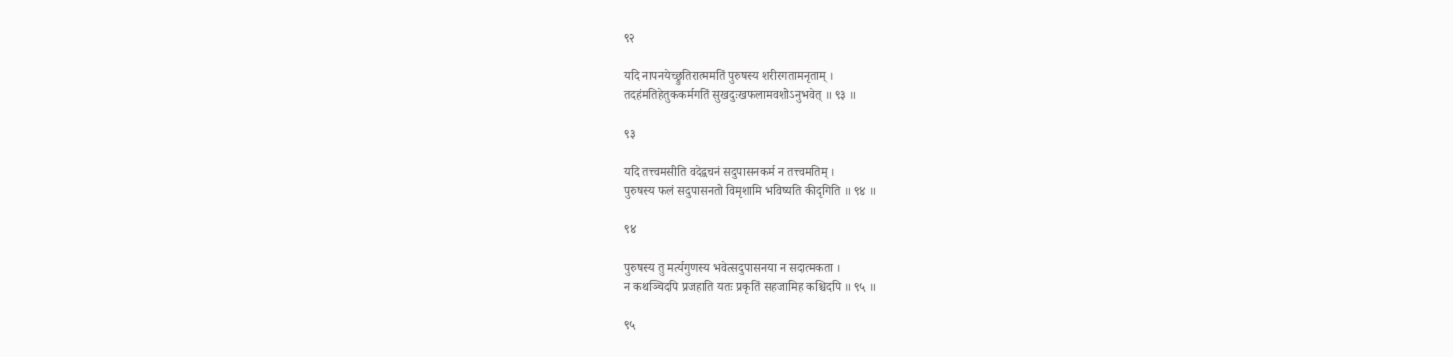९२

यदि नापनयेच्छ्रुतिरात्ममतिं पुरुषस्य शरीरगतामनृताम् ।
तदहंमतिहेतुककर्मगतिं सुखदुःखफलामवशोऽनुभवेत् ॥ ९३ ॥

९३

यदि तत्त्वमसीति वदेद्वचनं सदुपासनकर्म न तत्त्वमतिम् ।
पुरुषस्य फलं सदुपासनतो विमृशामि भविष्यति कीदृगिति ॥ ९४ ॥

९४

पुरुषस्य तु मर्त्यगुणस्य भवेत्सदुपासनया न सदात्मकता ।
न कथञ्चिदपि प्रजहाति यतः प्रकृतिं सहजामिह कश्चिदपि ॥ ९५ ॥

९५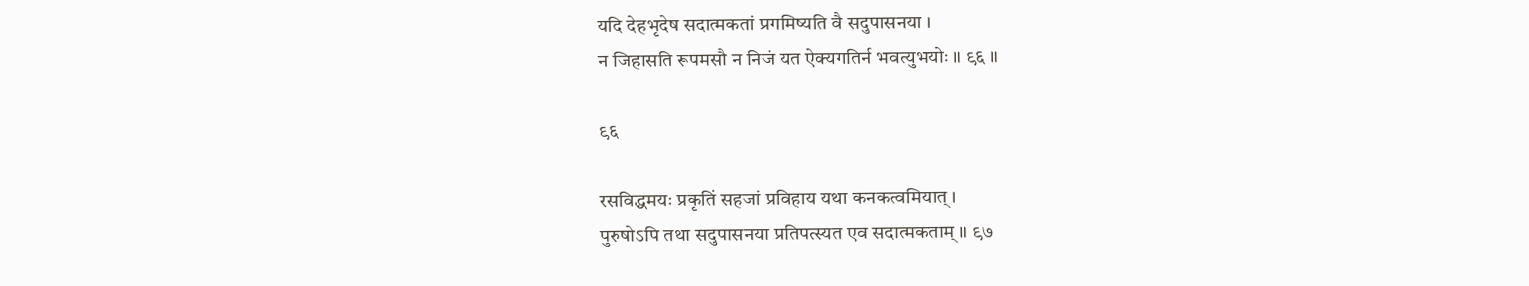यदि देहभृदेष सदात्मकतां प्रगमिष्यति वै सदुपासनया ।
न जिहासति रूपमसौ न निजं यत ऐक्यगतिर्न भवत्युभयोः ॥ ९६ ॥

९६

रसविद्धमयः प्रकृतिं सहजां प्रविहाय यथा कनकत्वमियात् ।
पुरुषोऽपि तथा सदुपासनया प्रतिपत्स्यत एव सदात्मकताम् ॥ ९७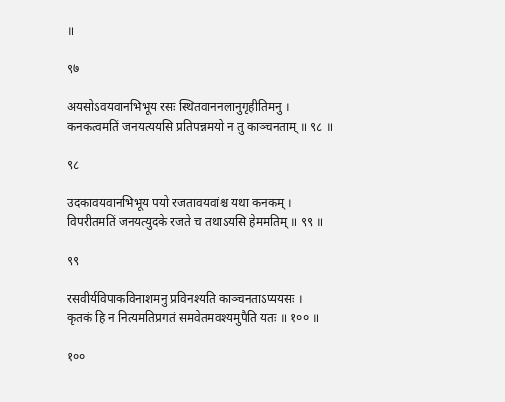॥

९७

अयसोऽवयवानभिभूय रसः स्थितवाननलानुगृहीतिमनु ।
कनकत्वमतिं जनयत्ययसि प्रतिपन्नमयो न तु काञ्चनताम् ॥ ९८ ॥

९८

उदकावयवानभिभूय पयो रजतावयवांश्च यथा कनकम् ।
विपरीतमतिं जनयत्युदके रजते च तथाऽयसि हेममतिम् ॥ ९९ ॥

९९

रसवीर्यविपाकविनाशमनु प्रविनश्यति काञ्चनताऽप्ययसः ।
कृतकं हि न नित्यमतिप्रगतं समवेतमवश्यमुपैति यतः ॥ १०० ॥

१००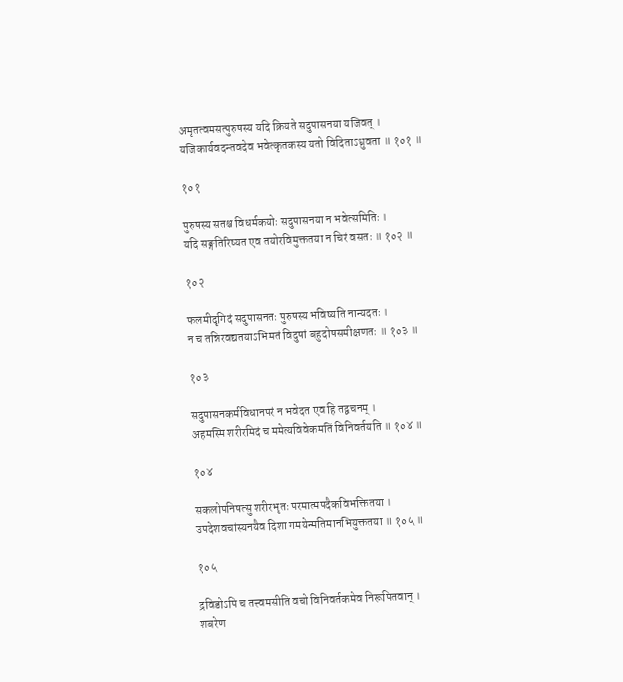अमृतत्वमसत्पुरुषस्य यदि क्रियते सदुपासनया यजिवत् ।
यजिकार्यवदन्तवदेव भवेत्कृतकस्य यतो विदिताऽध्रुवता ॥ १०१ ॥

१०१

पुरुषस्य सतश्च विधर्मकयोः सदुपासनया न भवेत्समितिः ।
यदि सङ्गतिरिष्यत एव तयोरविमुक्ततया न चिरं वसतः ॥ १०२ ॥

१०२

फलमीदृगिदं सदुपासनतः पुरुषस्य भविष्यति नान्यदतः ।
न च तन्निरवद्यतयाऽभिमतं विदुषां बहुदोषसमीक्षणतः ॥ १०३ ॥

१०३

सदुपासनकर्मविधानपरं न भवेदत एव हि तद्वचनम् ।
अहमस्मि शरीरमिदं च ममेत्यविवेकमतिं विनिवर्तयति ॥ १०४ ॥

१०४

सकलोपनिषत्सु शरीरभृतः परमात्मपदैकविभक्तितया ।
उपदेशवचांस्यनयैव दिशा गमयेन्मतिमानभियुक्ततया ॥ १०५ ॥

१०५

द्रविडोऽपि च तत्त्वमसीति वचो विनिवर्तकमेव निरूपितवान् ।
शबरेण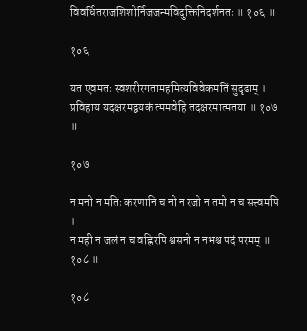विवर्धितराजशिशोर्निजजन्मविदुक्तिनिदर्शनतः ॥ १०६ ॥

१०६

यत एवमतः स्वशरीरगतामहमित्यविवेकमतिं सुदृढाम् ।
प्रविहाय यदक्षरमद्वयकं त्ममवेहि तदक्षरमात्मतया ॥ १०७ ॥

१०७

न मनो न मतिः करणानि च नो न रजो न तमो न च सत्त्वमपि ।
न मही न जलं न च वह्निरपि श्वसनो न नभश्च पदं परमम् ॥ १०८ ॥

१०८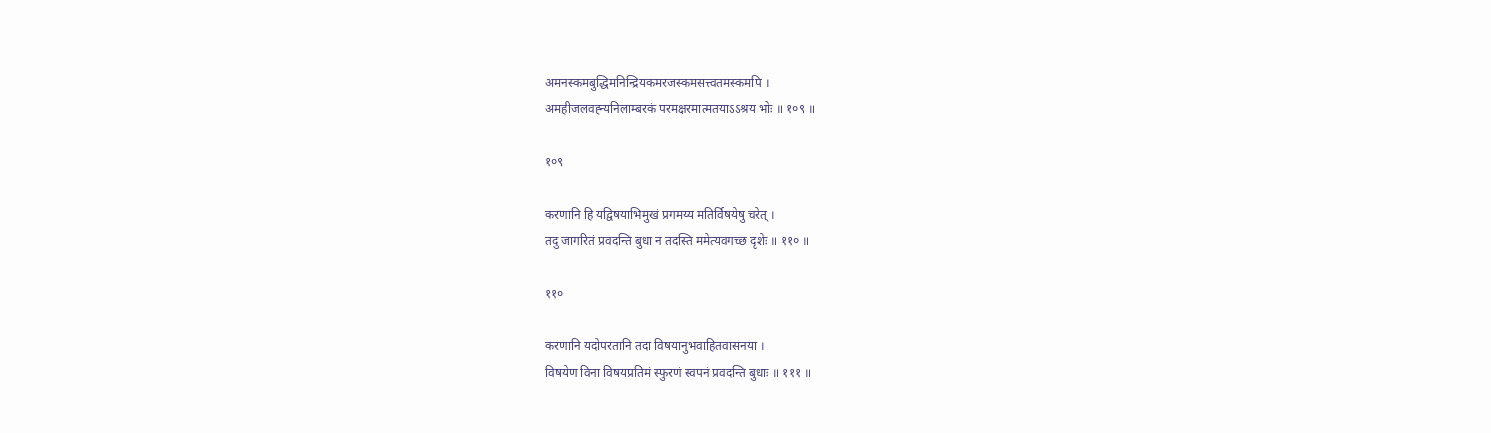अमनस्कमबुद्धिमनिन्द्रियकमरजस्कमसत्त्वतमस्कमपि ।
अमहीजलवह्न्यनिलाम्बरकं परमक्षरमात्मतयाऽऽश्रय भोः ॥ १०९ ॥

१०९

करणानि हि यद्विषयाभिमुखं प्रगमय्य मतिर्विषयेषु चरेत् ।
तदु जागरितं प्रवदन्ति बुधा न तदस्ति ममेत्यवगच्छ दृशेः ॥ ११० ॥

११०

करणानि यदोपरतानि तदा विषयानुभवाहितवासनया ।
विषयेण विना विषयप्रतिमं स्फुरणं स्वपनं प्रवदन्ति बुधाः ॥ १११ ॥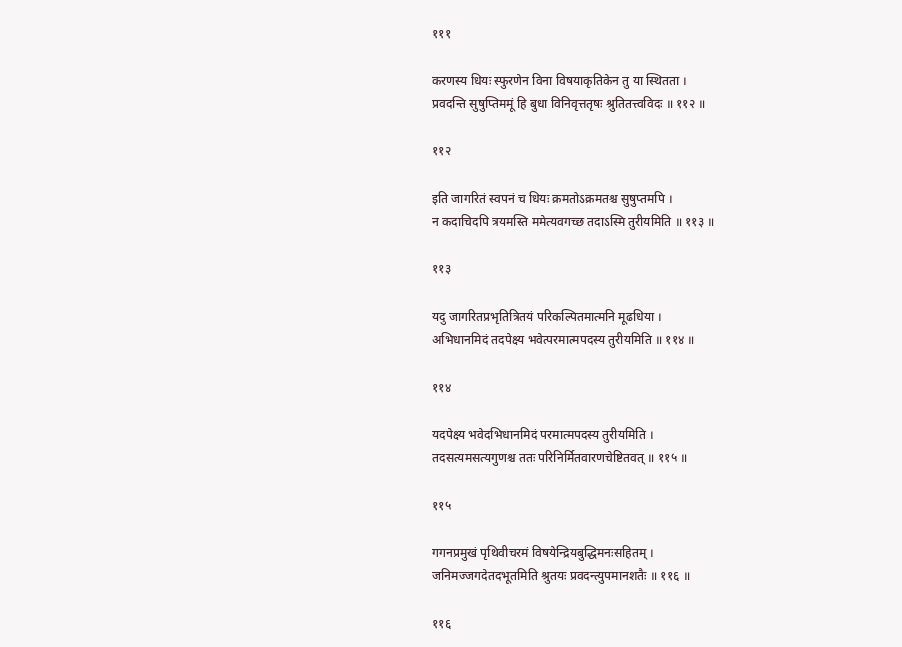१११

करणस्य धियः स्फुरणेन विना विषयाकृतिकेन तु या स्थितता ।
प्रवदन्ति सुषुप्तिममूं हि बुधा विनिवृत्ततृषः श्रुतितत्त्वविदः ॥ ११२ ॥

११२

इति जागरितं स्वपनं च धियः क्रमतोऽक्रमतश्च सुषुप्तमपि ।
न कदाचिदपि त्रयमस्ति ममेत्यवगच्छ तदाऽस्मि तुरीयमिति ॥ ११३ ॥

११३

यदु जागरितप्रभृतित्रितयं परिकल्पितमात्मनि मूढधिया ।
अभिधानमिदं तदपेक्ष्य भवेत्परमात्मपदस्य तुरीयमिति ॥ ११४ ॥

११४

यदपेक्ष्य भवेदभिधानमिदं परमात्मपदस्य तुरीयमिति ।
तदसत्यमसत्यगुणश्च ततः परिनिर्मितवारणचेष्टितवत् ॥ ११५ ॥

११५

गगनप्रमुखं पृथिवीचरमं विषयेन्द्रियबुद्धिमनःसहितम् ।
जनिमज्जगदेतदभूतमिति श्रुतयः प्रवदन्त्युपमानशतैः ॥ ११६ ॥

११६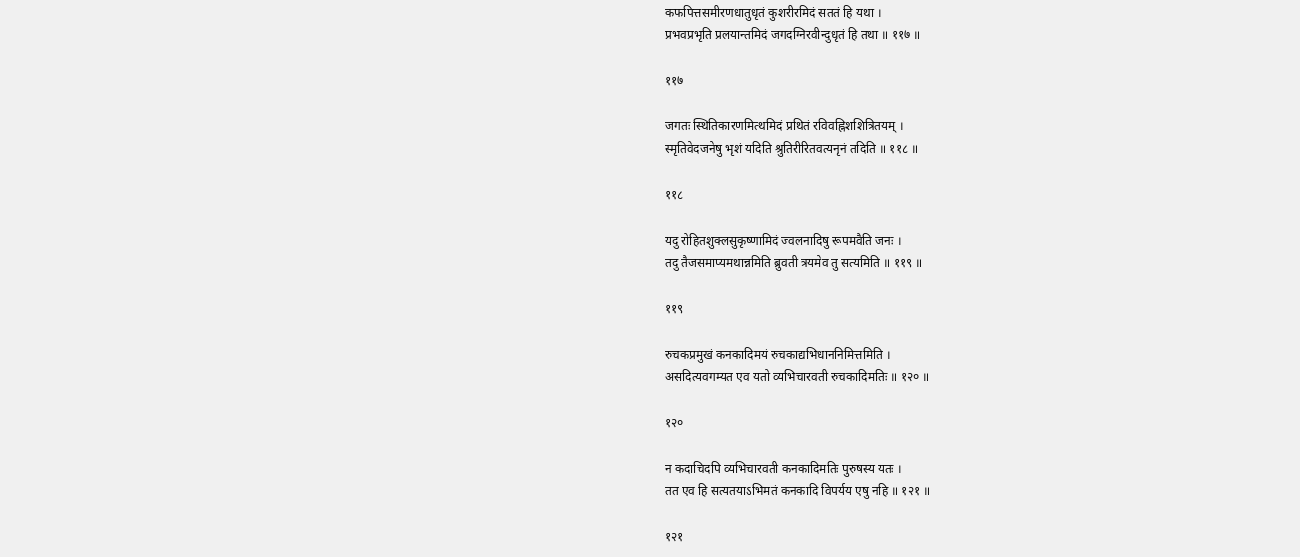कफपित्तसमीरणधातुधृतं कुशरीरमिदं सततं हि यथा ।
प्रभवप्रभृति प्रलयान्तमिदं जगदग्निरवीन्दुधृतं हि तथा ॥ ११७ ॥

११७

जगतः स्थितिकारणमित्थमिदं प्रथितं रविवह्निशशित्रितयम् ।
स्मृतिवेदजनेषु भृशं यदिति श्रुतिरीरितवत्यनृनं तदिति ॥ ११८ ॥

११८

यदु रोहितशुक्लसुकृष्णामिदं ज्वलनादिषु रूपमवैति जनः ।
तदु तैजसमाप्यमथान्नमिति ब्रुवती त्रयमेव तु सत्यमिति ॥ ११९ ॥

११९

रुचकप्रमुखं कनकादिमयं रुचकाद्यभिधाननिमित्तमिति ।
असदित्यवगम्यत एव यतो व्यभिचारवती रुचकादिमतिः ॥ १२० ॥

१२०

न कदाचिदपि व्यभिचारवती कनकादिमतिः पुरुषस्य यतः ।
तत एव हि सत्यतयाऽभिमतं कनकादि विपर्यय एषु नहि ॥ १२१ ॥

१२१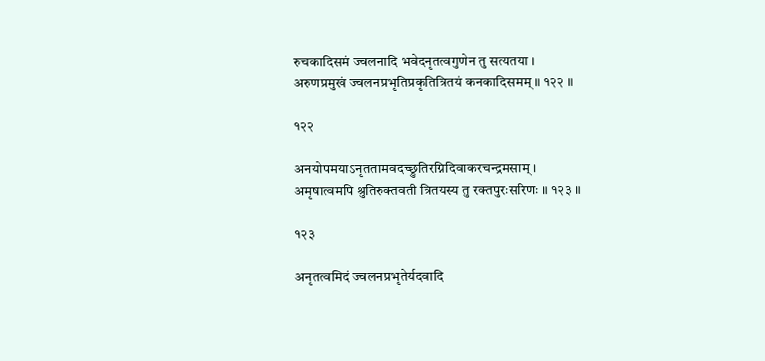रुचकादिसमं ज्वलनादि भवेदनृतत्वगुणेन तु सत्यतया ।
अरुणप्रमुखं ज्वलनप्रभृतिप्रकृतित्रितयं कनकादिसमम् ॥ १२२ ॥

१२२

अनयोपमयाऽनृततामवदच्छ्रुतिरग्निदिवाकरचन्द्रमसाम् ।
अमृषात्वमपि श्रुतिरुक्तवती त्रितयस्य तु रक्तपुरःसरिणः ॥ १२३ ॥

१२३

अनृतत्वमिदं ज्वलनप्रभृतेर्यदवादि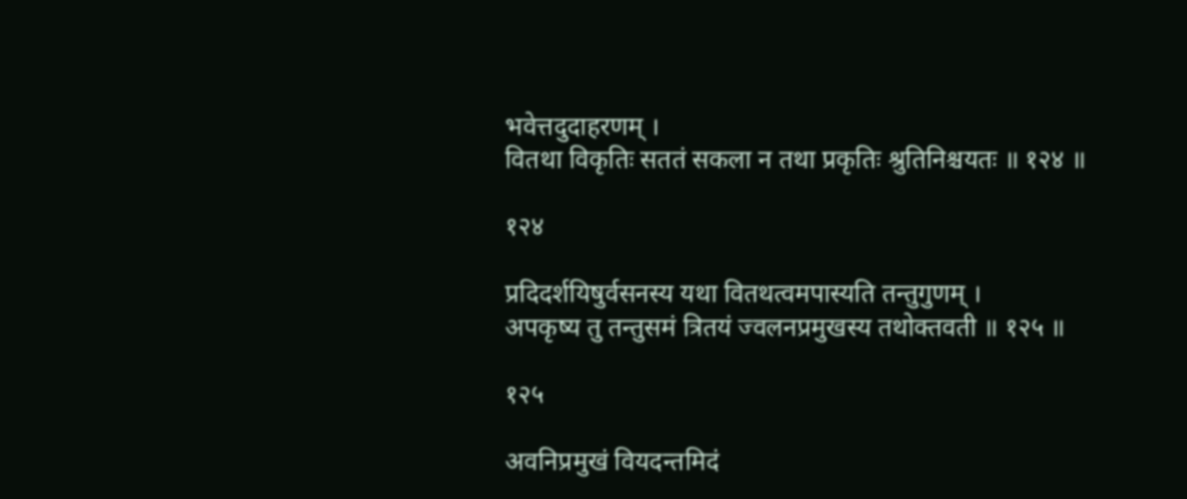भवेत्तदुदाहरणम् ।
वितथा विकृतिः सततं सकला न तथा प्रकृतिः श्रुतिनिश्चयतः ॥ १२४ ॥

१२४

प्रदिदर्शयिषुर्वसनस्य यथा वितथत्वमपास्यति तन्तुगुणम् ।
अपकृष्य तु तन्तुसमं त्रितयं ज्वलनप्रमुखस्य तथोक्तवती ॥ १२५ ॥

१२५

अवनिप्रमुखं वियदन्तमिदं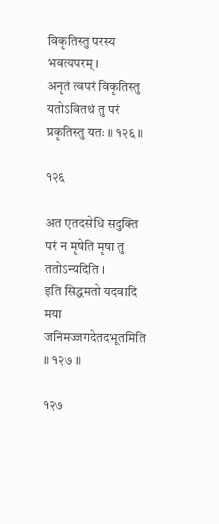विकृतिस्तु परस्य भवत्यपरम् ।
अनृतं त्वपरं विकृतिस्तु यतोऽवितथं तु परं प्रकृतिस्तु यतः ॥ १२६ ॥

१२६

अत एतदसेधि सदुक्ति परं न मृषेति मृषा तु ततोऽन्यदिति ।
इति सिद्धमतो यदवादि मया जनिमज्जगदेतदभूतमिति ॥ १२७ ॥

१२७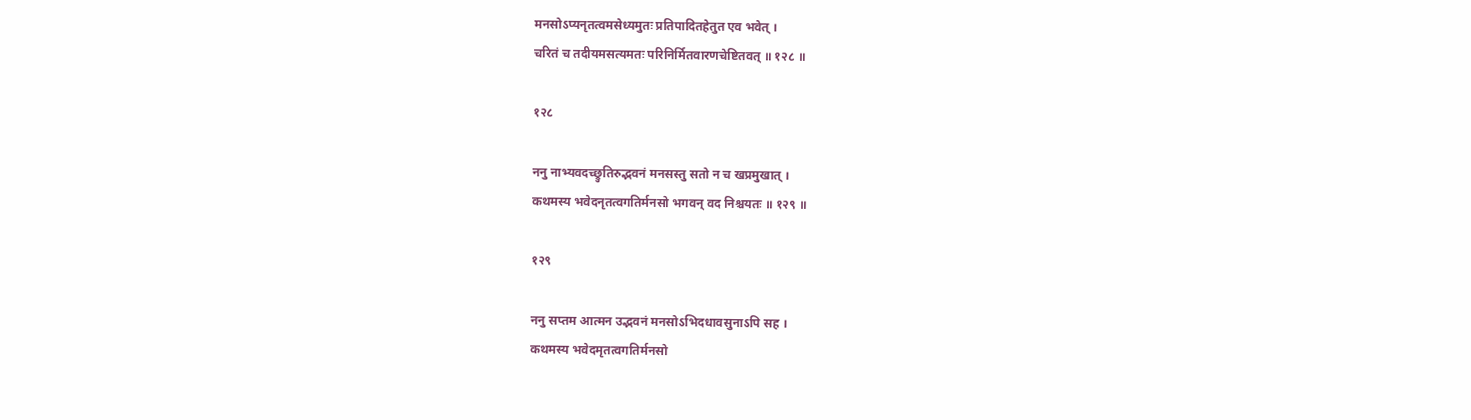मनसोऽप्यनृतत्वमसेध्यमुतः प्रतिपादितहेतुत एव भवेत् ।
चरितं च तदीयमसत्यमतः परिनिर्मितवारणचेष्टितवत् ॥ १२८ ॥

१२८

ननु नाभ्यवदच्छ्रुतिरुद्भवनं मनसस्तु सतो न च खप्रमुखात् ।
कथमस्य भवेदनृतत्वगतिर्मनसो भगवन् वद निश्चयतः ॥ १२९ ॥

१२९

ननु सप्तम आत्मन उद्भवनं मनसोऽभिदधावसुनाऽपि सह ।
कथमस्य भवेदमृतत्वगतिर्मनसो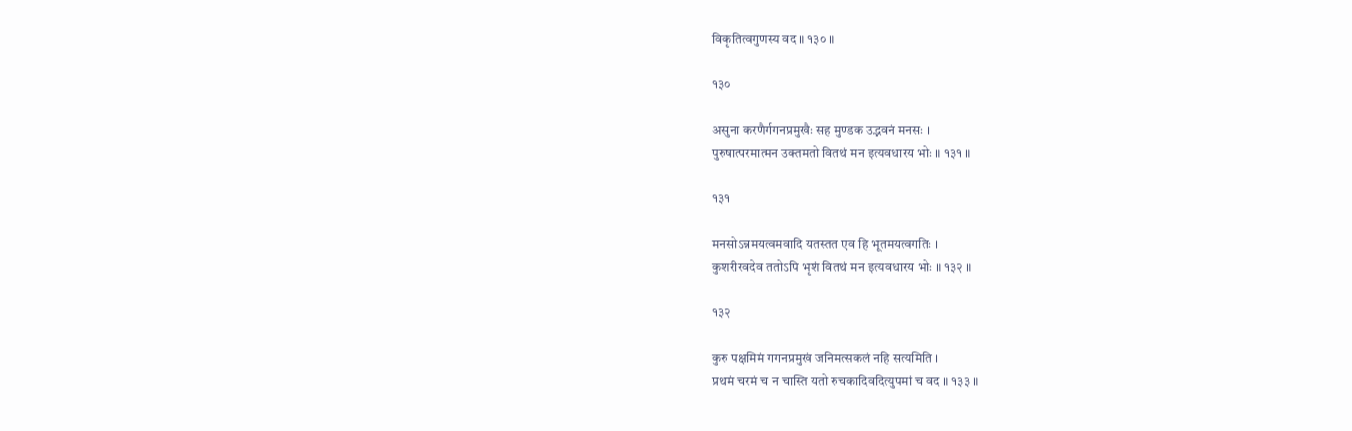विकृतित्वगुणस्य वद ॥ १३० ॥

१३०

असुना करणैर्गगनप्रमुखैः सह मुण्डक उद्भवनं मनसः ।
पुरुषात्परमात्मन उक्तमतो वितथं मन इत्यवधारय भोः ॥ १३१ ॥

१३१

मनसोऽन्नमयत्वमवादि यतस्तत एव हि भूतमयत्वगतिः ।
कुशरीरवदेव ततोऽपि भृशं वितथं मन इत्यवधारय भोः ॥ १३२ ॥

१३२

कुरु पक्षमिमं गगनप्रमुखं जनिमत्सकलं नहि सत्यमिति ।
प्रथमं चरमं च न चास्ति यतो रुचकादिवदित्युपमां च वद ॥ १३३ ॥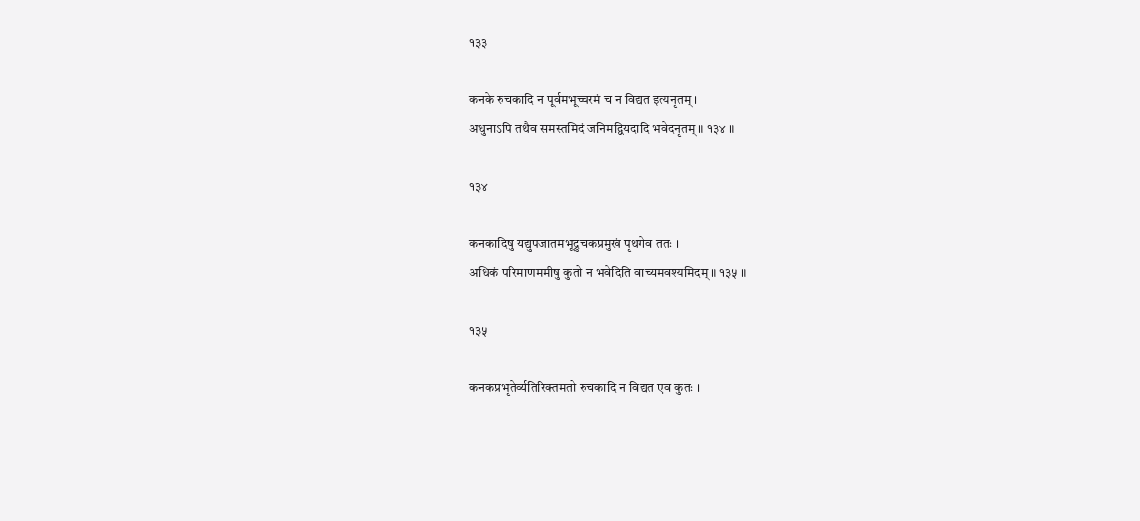१३३

कनके रुचकादि न पूर्वमभूच्चरमं च न विद्यत इत्यनृतम् ।
अधुनाऽपि तथैव समस्तमिदं जनिमद्वियदादि भवेदनृतम् ॥ १३४ ॥

१३४

कनकादिषु यद्युपजातमभूद्रुचकप्रमुखं पृथगेव ततः ।
अधिकं परिमाणममीषु कुतो न भवेदिति वाच्यमवश्यमिदम् ॥ १३५ ॥

१३५

कनकप्रभृतेर्व्यतिरिक्तमतो रुचकादि न विद्यत एव कुतः ।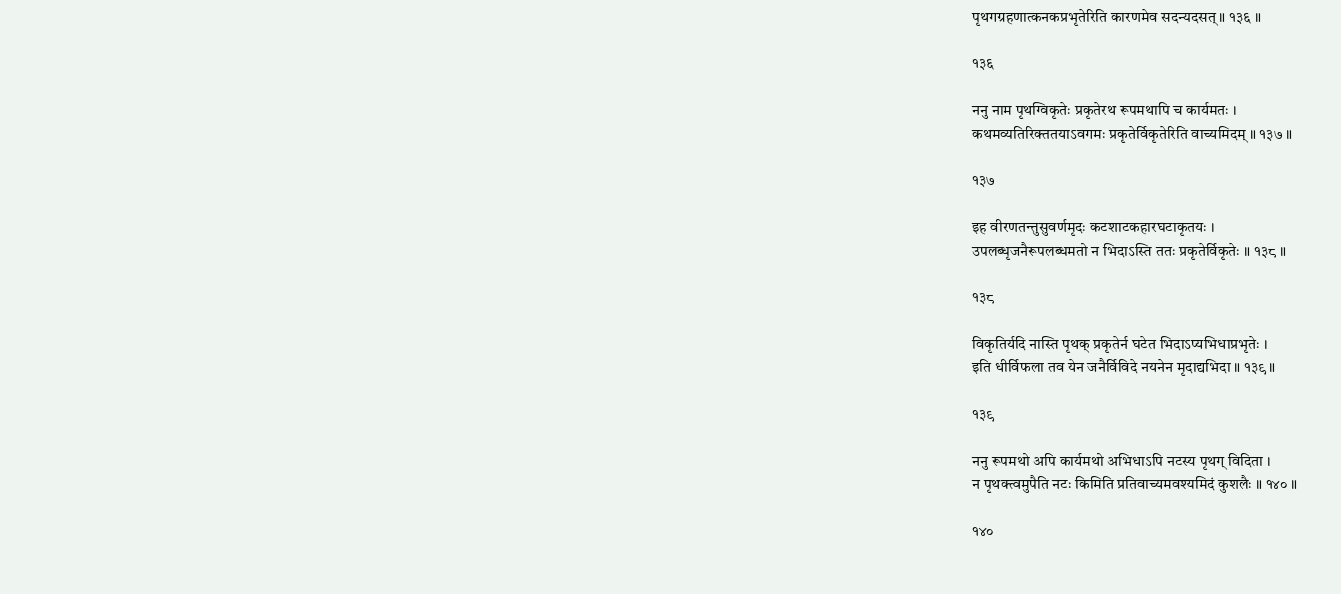पृथगग्रहणात्कनकप्रभृतेरिति कारणमेव सदन्यदसत् ॥ १३६ ॥

१३६

ननु नाम पृथग्विकृतेः प्रकृतेरथ रूपमथापि च कार्यमतः ।
कथमव्यतिरिक्ततयाऽवगमः प्रकृतेर्विकृतेरिति वाच्यमिदम् ॥ १३७ ॥

१३७

इह वीरणतन्तुसुवर्णमृदः कटशाटकहारघटाकृतयः ।
उपलब्धृजनैरूपलब्धमतो न भिदाऽस्ति ततः प्रकृतेर्विकृतेः ॥ १३८ ॥

१३८

विकृतिर्यदि नास्ति पृथक् प्रकृतेर्न घटेत भिदाऽप्यभिधाप्रभृतेः ।
इति धीर्विफला तव येन जनैर्विविदे नयनेन मृदाद्यभिदा ॥ १३९ ॥

१३९

ननु रूपमथो अपि कार्यमथो अभिधाऽपि नटस्य पृथग् विदिता ।
न पृथक्त्वमुपैति नटः किमिति प्रतिवाच्यमवश्यमिदं कुशलैः ॥ १४० ॥

१४०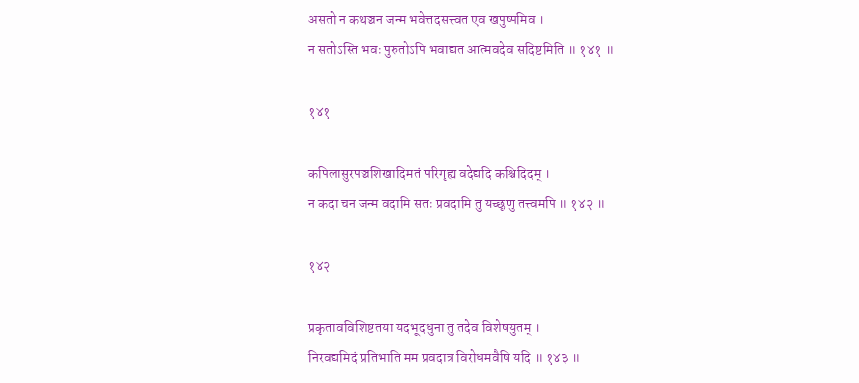असतो न कथञ्चन जन्म भवेत्तदसत्त्वत एव खपुष्पमिव ।
न सतोऽस्ति भवः पुरुतोऽपि भवाद्यत आत्मवदेव सदिष्टमिति ॥ १४१ ॥

१४१

कपिलासुरपञ्चशिखादिमतं परिगृह्य वदेद्यदि कश्चिदिदम् ।
न कदा चन जन्म वदामि सतः प्रवदामि तु यच्छृणु तत्त्वमपि ॥ १४२ ॥

१४२

प्रकृतावविशिष्टतया यदभूदधुना तु तदेव विशेषयुतम् ।
निरवद्यमिदं प्रतिभाति मम प्रवदात्र विरोधमवैषि यदि ॥ १४३ ॥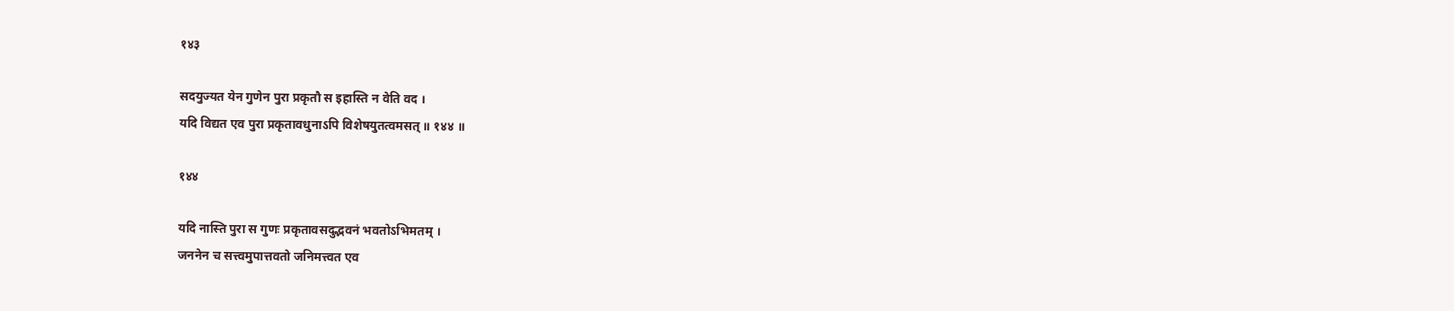१४३

सदयुज्यत येन गुणेन पुरा प्रकृतौ स इहास्ति न वेति वद ।
यदि विद्यत एव पुरा प्रकृतावधुनाऽपि विशेषयुतत्वमसत् ॥ १४४ ॥

१४४

यदि नास्ति पुरा स गुणः प्रकृतावसदुद्भवनं भवतोऽभिमतम् ।
जननेन च सत्त्वमुपात्तवतो जनिमत्त्वत एव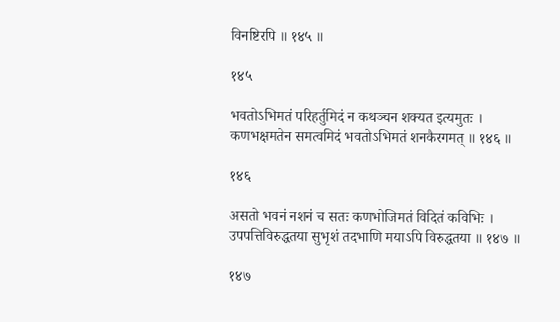विनष्टिरपि ॥ १४५ ॥

१४५

भवतोऽभिमतं परिहर्तुमिदं न कथञ्चन शक्यत इत्यमुतः ।
कणभक्षमतेन समत्वमिदं भवतोऽभिमतं शनकैरगमत् ॥ १४६ ॥

१४६

असतो भवनं नशनं च सतः कणभोजिमतं विदितं कविभिः ।
उपपत्तिविरुद्धतया सुभृशं तदभाणि मयाऽपि विरुद्धतया ॥ १४७ ॥

१४७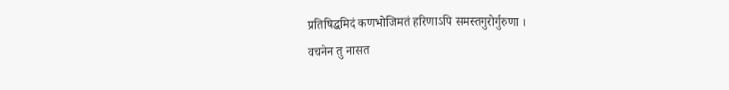प्रतिषिद्धमिदं कणभोजिमतं हरिणाऽपि समस्तगुरोर्गुरुणा ।
वचनेन तु नासत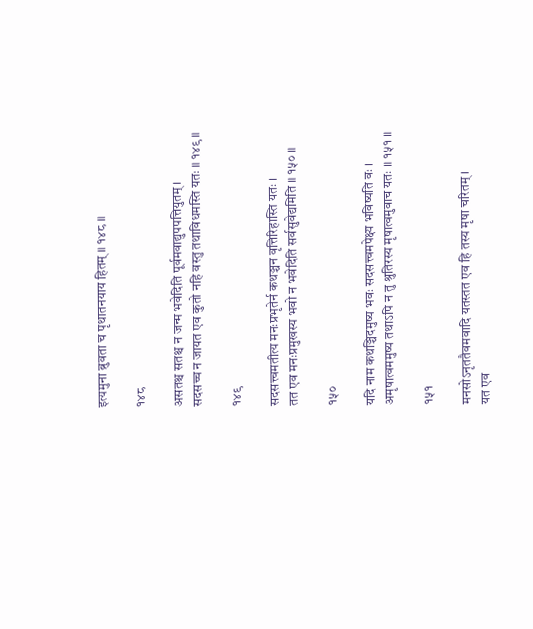इत्यमुना ब्रुवता च पृथातनयाय हितम् ॥ १४८ ॥

१४८

असतश्च सतश्च न जन्म भवेदिति पूर्वमवाद्युपपत्तियुतम् ।
सदसच्च न जायत एव कुतो नहि वस्तु तथाविधमस्ति यतः ॥ १४९ ॥

१४९

सदसत्त्वमतीत्य मनःप्रभृतेर्न कथञ्चन वृत्तिरिहास्ति यतः ।
तत एव मनःप्रमुखस्य भवो न भवेदिति सर्वसुवेद्यमिति ॥ १५० ॥

१५०

यदि नाम कथञ्चिदमुष्य भवः सदसत्त्वमपेक्ष्य भविष्यति वः ।
अमृषात्वममुष्य तथाऽपि न तु श्रुतिरस्य मृषात्वमुवाच यतः ॥ १५१ ॥

१५१

मनसोऽनृततैवमवादि यतस्तत एव हि तस्य मृषा चरितम् ।
यत एव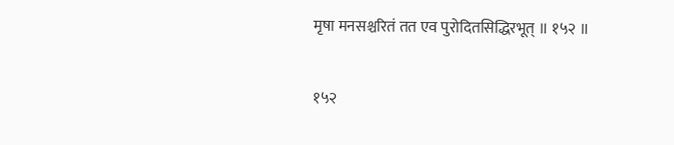मृषा मनसश्चरितं तत एव पुरोदितसिद्धिरभूत् ॥ १५२ ॥

१५२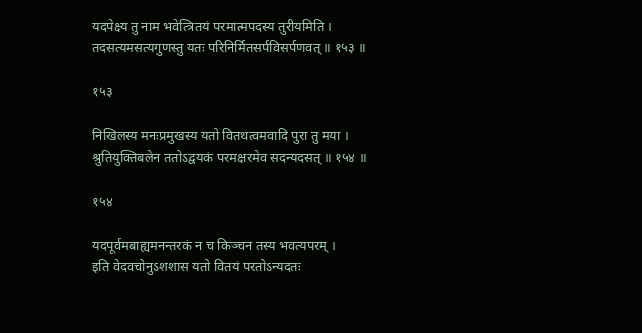यदपेक्ष्य तु नाम भवेत्त्रितयं परमात्मपदस्य तुरीयमिति ।
तदसत्यमसत्यगुणस्तु यतः परिनिर्मितसर्पविसर्पणवत् ॥ १५३ ॥

१५३

निखिलस्य मनःप्रमुखस्य यतो वितथत्वमवादि पुरा तु मया ।
श्रुतियुक्तिबलेन ततोऽद्वयकं परमक्षरमेव सदन्यदसत् ॥ १५४ ॥

१५४

यदपूर्वमबाह्यमनन्तरकं न च किञ्चन तस्य भवत्यपरम् ।
इति वेदवचोनुऽशशास यतो वितयं परतोऽन्यदतः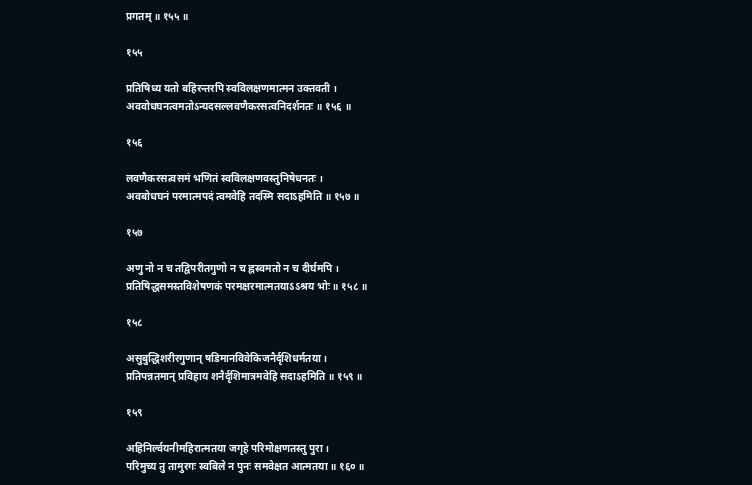प्रगतम् ॥ १५५ ॥

१५५

प्रतिषिध्य यतो बहिरन्तरपि स्वविलक्षणमात्मन उक्तवती ।
अववोधघनत्वमतोऽन्यदसल्लवणैकरसत्वनिदर्शनतः ॥ १५६ ॥

१५६

लवणैकरसत्वसमं भणितं स्वविलक्षणवस्तुनिषेधनतः ।
अवबोधघनं परमात्मपदं त्वमवेहि तदस्मि सदाऽहमिति ॥ १५७ ॥

१५७

अणु नो न च तद्विपरीतगुणो न च ह्नस्वमतो न च दीर्घमपि ।
प्रतिषिद्धसमस्तविशेषणकं परमक्षरमात्मतयाऽऽश्रय भोः ॥ १५८ ॥

१५८

असुबुद्धिशरीरगुणान् षडिमानविवेकिजनैर्दृशिधर्मतया ।
प्रतिपन्नतमान् प्रविहाय शनैर्दृशिमात्रमवेहि सदाऽहमिति ॥ १५९ ॥

१५९

अहिनिर्ल्वयनीमहिरात्मतया जगृहे परिमोक्षणतस्तु पुरा ।
परिमुच्य तु तामुरगः स्वबिले न पुनः समवेक्षत आत्मतया ॥ १६० ॥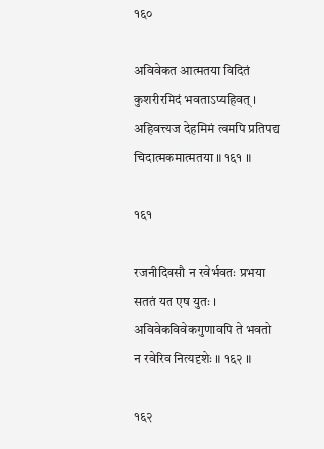१६०

अविवेकत आत्मतया विदितं कुशरीरमिदं भवताऽप्यहिवत् ।
अहिवत्त्यज देहमिमं त्वमपि प्रतिपद्य चिदात्मकमात्मतया ॥ १६१ ॥

१६१

रजनीदिवसौ न रवेर्भवतः प्रभया सततं यत एष युतः ।
अविवेकविवेकगुणावपि ते भवतो न रवेरिव नित्यदृशेः ॥ १६२ ॥

१६२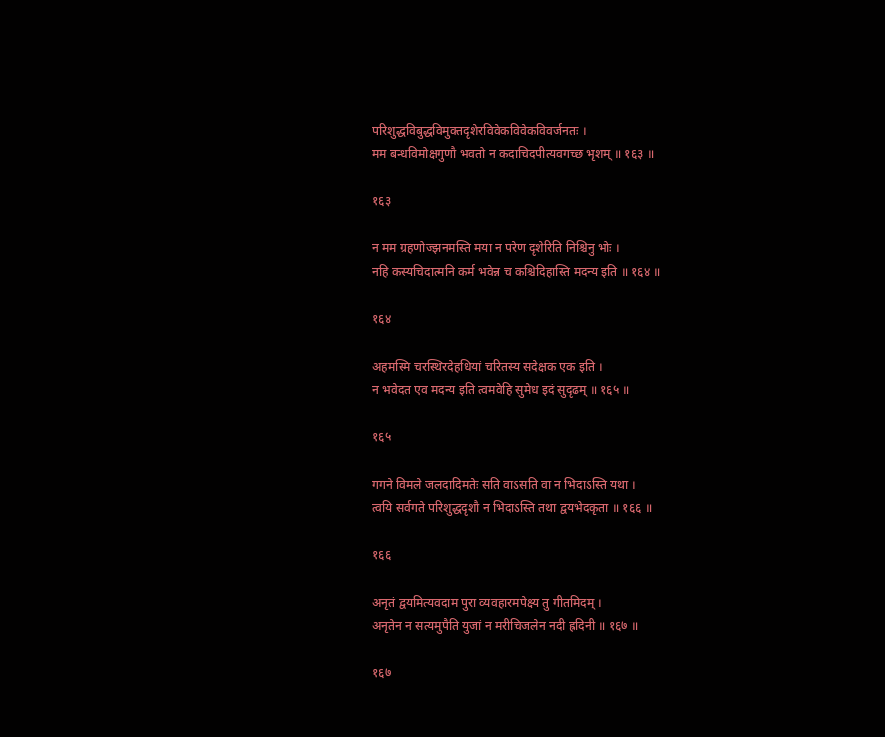परिशुद्धविबुद्धविमुक्तदृशेरविवेकविवेकविवर्जनतः ।
मम बन्धविमोक्षगुणौ भवतो न कदाचिदपीत्यवगच्छ भृशम् ॥ १६३ ॥

१६३

न मम ग्रहणोज्झनमस्ति मया न परेण दृशेरिति निश्चिनु भोः ।
नहि कस्यचिदात्मनि कर्म भवेन्न च कश्चिदिहास्ति मदन्य इति ॥ १६४ ॥

१६४

अहमस्मि चरस्थिरदेहधियां चरितस्य सदेक्षक एक इति ।
न भवेदत एव मदन्य इति त्वमवेहि सुमेध इदं सुदृढम् ॥ १६५ ॥

१६५

गगने विमले जलदादिमतेः सति वाऽसति वा न भिदाऽस्ति यथा ।
त्वयि सर्वगते परिशुद्धदृशौ न भिदाऽस्ति तथा द्वयभेदकृता ॥ १६६ ॥

१६६

अनृतं द्वयमित्यवदाम पुरा व्यवहारमपेक्ष्य तु गीतमिदम् ।
अनृतेन न सत्यमुपैति युजां न मरीचिजलेन नदी ह्रदिनी ॥ १६७ ॥

१६७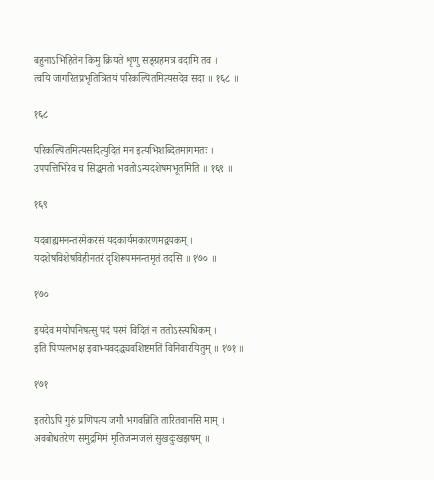बहुनाऽभिहितेन किमु क्रियते शृणु सङ्ग्रहमत्र वदामि तव ।
त्वयि जागरितप्रभृतित्रितयं परिकल्पितमित्यसदेव सदा ॥ १६८ ॥

१६८

परिकल्पितमित्यसदित्युदितं मन इत्यभिशब्दितमागमतः ।
उपपत्तिभिरेव च सिद्धमतो भवतोऽन्यदशेषमभूतमिति ॥ १६९ ॥

१६९

यदबाह्यमनन्तरमेकरसं यदकार्यमकारणमद्वयकम् ।
यदशेषविशेषविहीनतरं दृशिरूपमनन्तमृतं तदसि ॥ १७० ॥

१७०

इयदेव मयोपनिषत्सु पदं परमं विदितं न ततोऽस्त्यधिकम् ।
इति पिप्पलभक्ष इवाभ्यवदद्ध्यवशिष्टमतिं विनिवारयितुम् ॥ १७१ ॥

१७१

इतरोऽपि गुरुं प्रणिपत्य जगौ भगवन्निति तारितवानसि माम् ।
अवबोधतरेण समुद्रमिमं मृतिजन्मजलं सुखदुःखझषम् ॥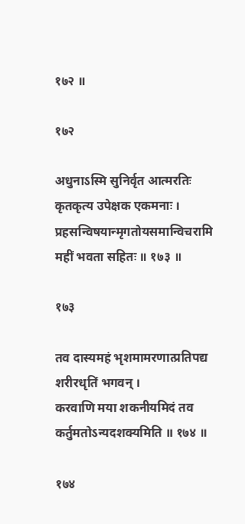१७२ ॥

१७२

अधुनाऽस्मि सुनिर्वृत आत्मरतिः कृतकृत्य उपेक्षक एकमनाः ।
प्रहसन्विषयान्मृगतोयसमान्विचरामि महीं भवता सहितः ॥ १७३ ॥

१७३

तव दास्यमहं भृशमामरणात्प्रतिपद्य शरीरधृतिं भगवन् ।
करवाणि मया शकनीयमिदं तव कर्तुमतोऽन्यदशक्यमिति ॥ १७४ ॥

१७४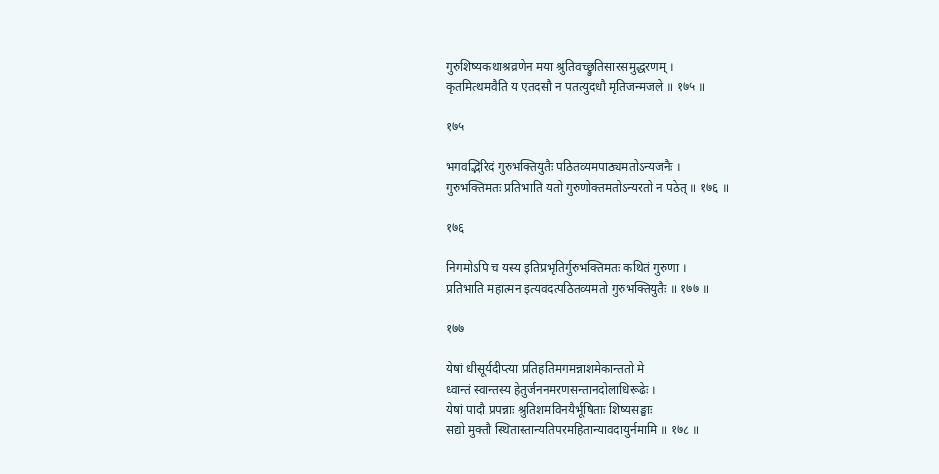गुरुशिष्यकथाश्रव्रणेन मया श्रुतिवच्छ्रुतिसारसमुद्धरणम् ।
कृतमित्थमवैति य एतदसौ न पतत्युदधौ मृतिजन्मजले ॥ १७५ ॥

१७५

भगवद्भिरिदं गुरुभक्तियुतैः पठितव्यमपाठ्यमतोऽन्यजनैः ।
गुरुभक्तिमतः प्रतिभाति यतो गुरुणोक्तमतोऽन्यरतो न पठेत् ॥ १७६ ॥

१७६

निगमोऽपि च यस्य इतिप्रभृतिर्गुरुभक्तिमतः कथितं गुरुणा ।
प्रतिभाति महात्मन इत्यवदत्पठितव्यमतो गुरुभक्तियुतैः ॥ १७७ ॥

१७७

येषां धीसूर्यदीप्त्या प्रतिहतिमगमन्नाशमेकान्ततो मे
ध्वान्तं स्वान्तस्य हेतुर्जननमरणसन्तानदोलाधिरूढेः ।
येषां पादौ प्रपन्नाः श्रुतिशमविनयैर्भूषिताः शिष्यसङ्घाः
सद्यो मुक्तौ स्थितास्तान्यतिपरमहितान्यावदायुर्नमामि ॥ १७८ ॥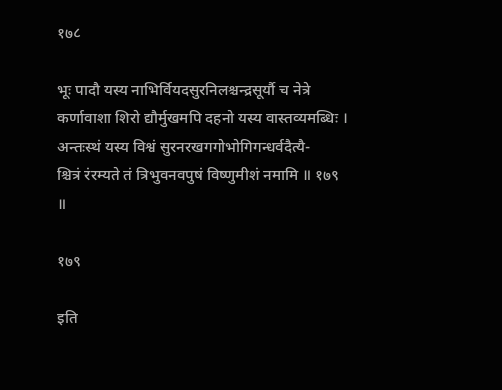१७८

भूः पादौ यस्य नाभिर्वियदसुरनिलश्चन्द्रसूर्यौ च नेत्रे
कर्णावाशा शिरो द्यौर्मुखमपि दहनो यस्य वास्तव्यमब्धिः ।
अन्तःस्थं यस्य विश्वं सुरनरखगगोभोगिगन्धर्वदैत्यै-
श्चित्रं रंरम्यते तं त्रिभुवनवपुषं विष्णुमीशं नमामि ॥ १७९ ॥

१७९

इति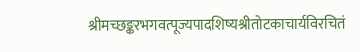श्रीमच्छङ्करभगवत्पूज्यपादशिष्यश्रीतोटकाचार्यविरचितं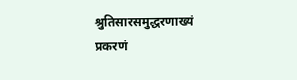श्रुतिसारसमुद्धरणाख्यं प्रकरणं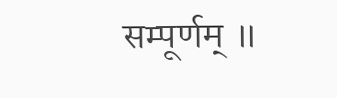सम्पूर्णम् ॥